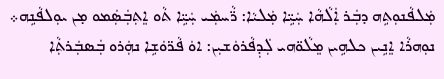ܡܲܠܦܵܢܘܼܬܹܗ ܕܒܲܪ ܐܲܠܵܗܵܐ ܚܲܝܹ̈ܐ ܡܲܠܝܵܐ: ܪ̈ܵܚܡܲܝ ܚܲܝܹ̈ܐ ܬܵܘ ܐܸܬܼܒܲܣܲܡܘ ܡ̣ܢ ܝܘܼܠܦܵܢܹܗ܀ ܢܘܼܗܪܵܐ ܐܸܢܹܝܢ ܟܠܗܹܝܢ ܡܸܠܵܘ̈ܗܝ ܠܲܕܼܦܵܪܘܿܫܝܼܢ: ܐܘܿ ܦܵܪ̈ܘܿܫܹܐ ܢܗܲܪܘ ܒܲܣܒܲܪܬܼܵܐ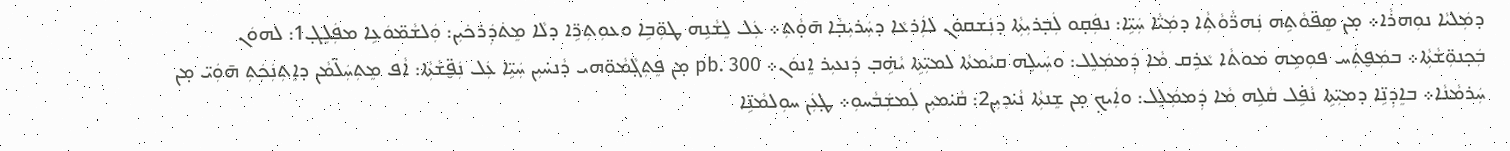ܕܡܲܠܝܵܐ ܢܘܼܗܪܵܐ܀ ܡ̣ܢ ܣܸܦ̈ܘܵܬܹܗ ܢܲܗܪ̈ܵܘܵܬܼܵܐ ܕܡܲܝ̈ܵܐ ܚܲܝܹ̈ܐ: ܢܦܲܩ̣ܘ ܠܲܒ̣ܪܝܼܬܼܵܐ ܕܢܲܫܩܘܿܢ ܠܐܲܪܥܵܐ ܕܚܲܪܝܼܒ̣ܵܐ ܗ̄ܘ̣ܵܬܼ܀ ܥܲܠ ܠܸܫܵܢܹܗ ܛܘܼ̈ܒܹܐ ܘܥܘܼܬܼܪܹ̈ܐ ܕܠܵܐ ܡܸܬ݁ܕܲܪܟ݁ܝܼܢ: ܘܲܠܫܵܡ̈ܘܿܥܹܐ ܡܦܲܠܸܓ̣1: ܠܗܘܿܢ ܒܲܟ̣ܢܘܼ̈ܫܵܬܼܵܐ܀ ܒܡܲܦ̮ܬܲܚ ܦܘܼܡܹܗ ܡܘܬܵܐ ܥܵܪܹܩ ܡܵܐ ܕܲܡܡܲܠܸܠ: ܘܚܲܝܠܹܗ ܩܝܵܡܬܵܐ ܠܡܝܼ̈ܬܹܐ ܝܵܗܹ̇ܒ̣ ܕܲܢܥܝܼܪ ܐܸܢܘܿܢ܀ pb. 300 ܡ̣ܢ ܦܸܬܼܓ̣ܵܡܵܘ̈ܗܝ ܕܵܢܚ̇ܝܼܢ ܚܲܝܹ̈ܐ ܥܲܠ ܢܲܦ̮̈ܫܵܬܼܵܐ: ܐܵܦ ܡܸܬܼܚܲܠ̈ܡܵܢ ܕܐܸܬܼܢܲܟܲܬܼ ܗ̄ܘܲܝ̈ ܡ̣ܢ ܚܲܪܡܵܢܵܐ܀ ܒܐܸܕܼܢܹ̈ܐ ܕܡܝܼ̈ܬܹܐ ܢܵܦܹ̇ܠ ܩܵܠܹܗ ܡܵܐ ܕܲܡܡܲܠܸܠ: ܘܐܲܝܟ̣ ܡ̣ܢ ܫܸܢܬܼܵܐ ܢܵܝ̇ܕܝܼܢ2: ܩܵܝ̇ܡܝܼܢ ܠܲܡܫܲܒܵܚܘܼ܀ ܛ̣ܥܲܢ ܚܘܼܠܡܵܢܹ̈ܐ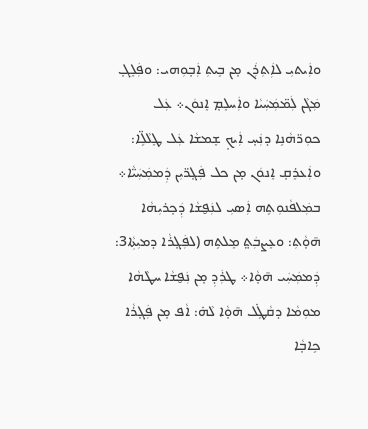ܘܐܲܝܬܝܼ ܠܐܲܬܼܪܲܢ ܡ̣ܢ ܒܹܝܬܼ ܐܲܒ̣ܘܼܗܝ: ܘܦܲܠܸܓ̣ ܡܲܓܵܢ ܠܲܡ̈ܡܲܚܲܝܵܐ ܘܐܲܚܠܸܡ̣ ܐܸܢܘܿܢ܀ ܥܲܠ ܟܘܼܪ̈ܗܵܢܹܐ ܕܢܲܚ̣ ܐܲܝܟ̣ ܫܸܡܫܵܐ ܥܲܠ ܛܸܠܵܠܹ̈ܐ: ܘܐܲܥܪܸܩ̣ ܐܸܢܘܿܢ ܡ̣ܢ ܟܠ ܦܲܓ̣ܪ̈ܝܼܢ ܕܲܡܡܲܚܲܝ̈ܵܐ܀ ܒܡܲܠܦܵܢܘܼܬܹܗ ܐܲܣܝܼ ܠܢܲܦ̮ܫܵܐ ܕܲܟ̣ܪܝܼܗܵܐ ܗ̄ܘ̣ܵܬܼ: ܘܥܸܨܒܲܬ݀ ܡܸܠܬܹܗ (ܠܦܲܓ̣ܪܵܐ ܕܡܝܼܬܼܵܐ3: ܕܲܡܡܲܚܲܝ ܗ̄ܘ̣ܵܐ܀ ܛܪܲܕܼ ܡ̣ܢ ܢܲܦ̮ܫܵܐ ܚܛܵܗܵܐ ܡܘܼܡܵܐ ܕܩܵܛܹ̇ܠ ܗ̄ܘ̣ܵܐ ܠܵܗ̇: ܐܵܦ ܡ̣ܢ ܦܲܓ̣ܪܵܐ ܟܹܐܒ̣ܵܐ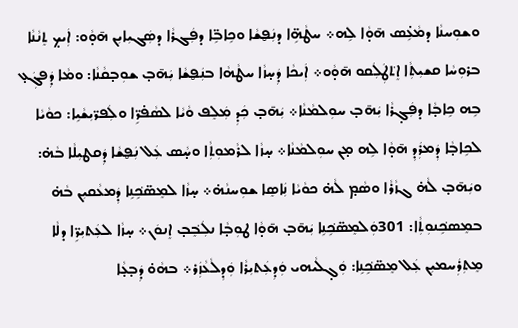ܘܫܘܼܚܢܵܐ ܕܡܵܥܹ̇ܣ ܗ̄ܘ̣ܵܐ ܠܹܗ܀ ܚܛܵܗܹ̈ܐ ܕܢܲܦ̮ܫܵܐ ܘܟܹܐܒܹ̈ܐ ܕܦܲܓܪܵܐ ܕܣܲܓܝܼܐܝܼܢ ܗ̄ܘ̣ܵܘ: ܐܲܝܟ̣ ܬܸܢܵܢܵܐ ܒܪܘܼܚܵܐ ܩܫܝܼܬܼܵܐ ܐܸܬ݁ܛܲܠܲܩܘ ܗ̄ܘ̣ܵܘ܀ ܐܲܝܟܵܐ ܕܲܚ̣ܙܵܐ ܚܛܵܗܵܐ ܒܢܲܦ̮ܫܵܐ ܝܲܗ̄ܒ̣ ܫܘܼܒ̣ܩܵܢܵܐ: ܘܡܵܐ ܕܲܦܓܲܥ̣ ܒܹܗ ܟܹܐܒ̣ܵܐ ܕܦܲܓ̣ܪܵܐ ܝܲܗ̄ܒ̣ ܚܘܼܠܡܵܢܵܐ܀ ܝܲܗ̄ܒ̣ ܟܲܕܼ ܡܲܠܸܦ ܘܵܝܵܐ ܠܣܵܦ̇ܪܹ̈ܐ ܘܠܲܦܪ̈ܝܼܫܵܝܹܐ: ܟܘܵܝܵܐ ܠܟܹܐܒ̣ܵܐ ܕܲܡܪܲܕܼ ܗ̄ܘ̣ܵܐ ܠܹܗ ܡ̣ܢ ܚܘܼܠܡܵܢܵܐ܀ ܚ̣ܙܵܐ ܠܪܵܡܘܼܬܼܵܐ ܘܚ̣ܵܣ ܥܲܠ ܢܲܦ̮ܫܵܐ ܕܲܩܛܝܼܠܵܐ ܒܵܗ̇: ܘܝܲܗ̄ܒ̣ ܠܵܗ̇ ܓܙܵܪܵܐ ܘܣܵܡ̣ ܠܵܗ̇ ܟܘܵܝܵܐ ܢܲܐܣܸܐ ܫܘܼܚܢܵܗ̇܀ ܚ̣ܙܵܐ ܠܡܸܣ̈ܟܹ݁ܢܹܐ ܕܲܡܥܵܩܝܼܢ ܒܵܗ̇ ܒܡܸܣܟܹ݁ܢܘܼܬܼܵܐ: 301ܘܲܠܡܸܣ̈ܟܹ݁ܢܹܐ ܝܲܗ̄ܒ̣ ܗ̄ܘ̣ܵܐ ܛܘܼܒ̣ܵܐ ܢܠܲܒܸ݁ܒ̣ ܐܸܢܘܿܢ܀ ܚ̣ܙܵܐ ܠܥܲܬܝܼܪܹ̈ܐ ܕܠܵܐ ܡܸܬܼܪܲܚܡܝܼܢ ܥܲܠ ܡܸܣ̈ܟܹ݁ܢܹܐ: ܘܲܓ̣ܠܵܝܗܝ ܘܲܕܼܥܲܬܝܼܪܵܐ ܘܲܕܼܠܵܥܵܙܲܪ܀ ܒܗܵܘ̇ ܕܲܒ̣ܥ̣ܵܐ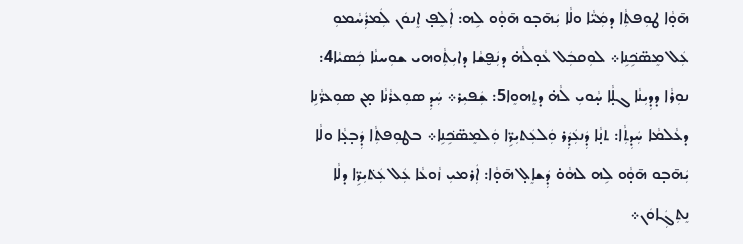ܗ̄ܘ̣ܵܐ ܛܘܼܦܬܼܵܐ ܕܡܲܝ̈ܵܐ ܘܠܵܐ ܝܲܗ̄ܒ̣ܘ ܗ̄ܘ̣ܵܘ ܠܹܗ: ܐܲܠܸܦ̣ ܐܸܢܘܿܢ ܠܲܡܪܲܚܵܡܘܼ ܥܲܠ ܡܸܣ̈ܟܹ݁ܢܹܐ܀ ܠܘܼܩܒܲܠ ܥܵܘ̣ܠܵܗ̇ ܕܢܲܦ̮ܫܵܐ ܕܐܝܼܬܼܵܘܗܝ ܫܘܼܚܢܵܐ ܟܲܣܝܵܐ4: ܢܘܼܪܵܐ ܕܕܼܝܼܢܵܐ ܓܠ̣ܵܐ ܚ̣ܵܘܝܼ ܠܵܗ̇ ܕܬܸܗܘܸܐ5: ܫܲܦܝܼܪ܀ ܚܲܕܼ ܣܘܼܥܪܵܢܵܐ ܡ̣ܢ ܣܘܼܥܪ̈ܵܢܹܐ ܕܥܵܠܡܵܐ ܚܲܕܼܬܼܵܐ: ܬܢ̣ܵܐ ܕܲܢܥܲܕܲܪ ܘܲܠܥܲܬܝܼܪܹ̈ܐ ܘܲܠܡܸܣ̈ܟܹ݁ܢܹܐ܀ ܒܛܘܼܦܬܼܵܐ ܕܲܒ̣ܥ̣ܵܐ ܘܠܵܐ ܝܲܗ̄ܒ̣ܘ ܗ̄ܘ̣ܵܘ ܠܹܗ ܠܗܵܘ̇ ܕܲܫܐܸܠ̣ ܗ̄ܘ̣ܵܐ: ܐܲܪܡܝܼ ܙܵܘܥܵܐ ܥܲܠ ܥܲܬ݁ܝܼܪܹ̈ܐ ܕܠܵܐ ܢܸܬܼܓܲܐܘܿܢ܀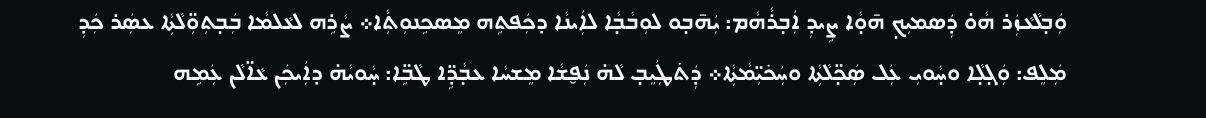ܘܲܒ̣ܠܵܥܵܙܲܪ ܗܵܘ̇ ܕܲܣܡܝܼܟ̣ ܗ̄ܘ̣ܵܐ ܨܹܝܕܼ ܐܲܒ̣ܪܵܗܵܡ: ܝܲܗ̄ܒ̣ܘ ܠܘܼܒܵܒ̣ܵܐ ܠܐܲܝܢܵܐ ܕܟܲܦܬܹܗ ܡܸܣܟܹܢܘܼܬܼܵܐ܀ ܨܵܪܹܗ ܠܥܵܠܡܵܐ ܒܲܒ̣ܬܼܘܼ̈ܠܵܬܼܵܐ ܥܣܲܪ ܟܲܕܼ ܡܲܠܸܦ: ܘܲܓ̣ܠ̣ܵܐ ܘܚ̣ܵܘܝܼ ܥܲܠ ܣܲܟ̣̈ܠܵܬܼܵܐ ܘܚܲܟ݁ܝܼ̈ܡܵܬܼܵܐ܀ ܕܲܬ݁ܛܲܝܸܒ̣ ܠܵܗ̇ ܢܲܦ̮ܫܵܐ ܡܸܫܚܵܐ ܥܒ̣ܵܕܹ̈ܐ ܛܵܒܹ̈ܐ: ܚ̣ܵܘܝܵܗ̇ ܕܐܲܝܟܲܢ ܥܵܐ̈ܠܵܢ ܥܲܡܹܗ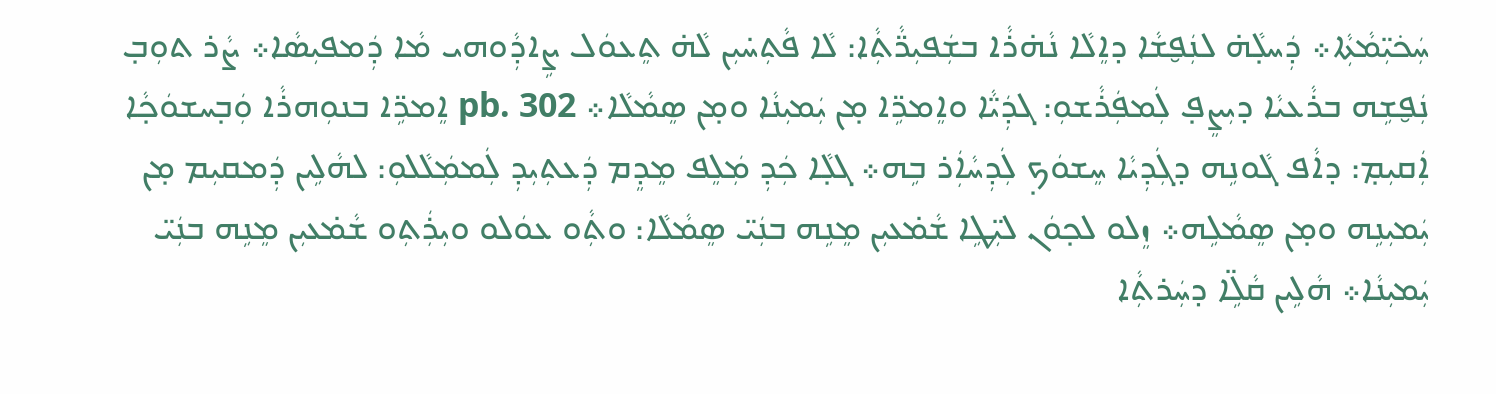ܚܲܟ݁ܝܼ̈ܡܵܬܼܵܐ܀ ܕܲܚܠ̣ܵܗ̇ ܠܢܲܦ̮ܫܵܐ ܕܐܸܠܵܐ ܢܵܗ̇ܪܵܐ ܒܫܲܦܝܼܪ̈ܵܬܼܵܐ: ܠܵܐ ܦܵܬܼܚ̇ܝܼܢ ܠܵܗ̇ ܬܸܥܘܿܠ ܨܹܐܕܼܵܘܗܝ ܡܵܐ ܕܲܡܦܝܼܣܵܐ܀ ܨܵܪ ܬܘܼܒ̣ ܢܲܦ̮ܫܹܗ ܒܪܵܥܝܵܐ ܕܝܼܨܸܦ̣ ܠܲܡܦܲܪܵܫܘܼ: ܓܕܲܝ̈ܵܐ ܘܐܸܡܪܹ̈ܐ ܡ̣ܢ ܝܲܡܝܼܢܵܐ ܘܡ̣ܢ ܣܸܡܵܠܵܐ܀ pb. 302 ܐܸܡܪܹ̈ܐ ܒܢܘܼܗܪܵܐ ܘܲܒ̣ܚܫܘܿܟ̣ܵܐ ܐܲܩܝܼܡ̣: ܕܐܵܦ ܓܵܘܢܹܗ ܕܓܲܕܼܝܵܐ ܚܸܫܘܿܟ̣ ܠܲܕܼܚܵܐܲܪ ܒܹܗ܀ ܓܠ̣ܵܐ ܟܲܕܼ ܡܲܠܸܦ ܡܸܕܸܡ ܕܲܥܬܼܝܼܕܼ ܠܲܡܡܲܠܵܠܘܼ: ܠܗܵܠܹܝܢ ܕܲܡܩܝܼܡ ܡ̣ܢ ܝܲܡܝܼܢܹܗ ܘܡ̣ܢ ܣܸܡܵܠܹܗ܀ ܙܸܠܘ ܠܟ̣ܘܿܢ ܠܝܼ̈ܛܹܐ ܫܵܡ̇ܥܝܼܢ ܡܸܢܹܗ ܒܢܲܝ̈ ܣܸܡܵܠܵܐ: ܘܬܼܵܘ ܥܘܿܠܘ ܘܝܼܪܲܬܼܘ ܫܵܡ̇ܥܝܼܢ ܡܸܢܹܗ ܒܢܲܝ̈ ܝܲܡܝܼܢܵܐ܀ ܗܵܠܹܝܢ ܩܵܠܹ̈ܐ ܕܚܲܪܬܼܵܐ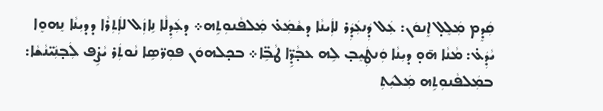ܩܲܕܸܡ ܡܲܠܸܠ̣ ܐܸܢܘܿܢ: ܥܲܠ ܕܲܢܥܲܕܲܪ ܠܐܲܝܢܵܐ ܕܫܵܡܲܥ̇ ܡܲܠܦܵܢܘܼܬܹܗ܀ ܕܥܲܕܼܠܵܐ ܢܹܐܙܲܠ ܠܐܲܬܼܪܵܐ ܕܕܝܼܢܵܐ ܢܸܗܘܸܐ ܝܵܕܲܥ̇: ܡܵܢܵܐ ܗ̄ܘ̣ ܕܝܼܢܵܐ ܘܲܢܛܲܝܸܒ̣ ܠܹܗ ܥܒ̣ܵܕܹ̈ܐ ܛܵܒܹ̈ܐ܀ ܒܟ̣ܠܗܘܿܢ ܦܘܼܪ̈ܣܹܐ ܢܵܘܬܲܪ ܝܵܨܹ̇ܦ ܠܲܒ̣ܢܲܝ̈ܢܵܫܵܐ: ܒܡܲܠܦܵܢܘܼܬܹܗ ܡܲܠܝܲܬܼ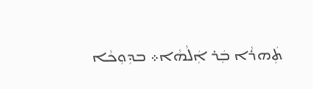ܬܲܗܪܵܐ ܒܲܪ ܐܲܠܵܗܵܐ܀ ܒܕܼܘܼܟܵܐ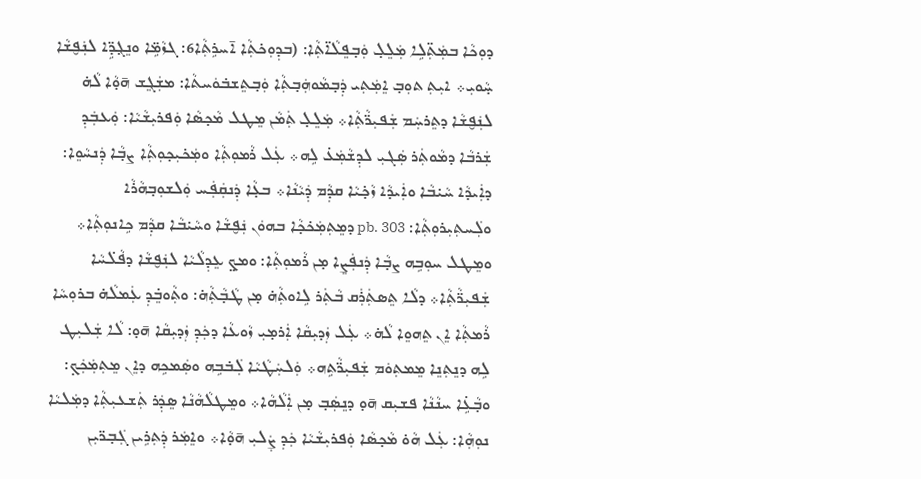ܕܘܼܟܵܐ ܒܡܲܬܼ̈ܠܹܐ ܡܲܠܸܠ̣ ܘܲܒ̣ܦܸܠܵܐ̈ܬܼܵܐ: (ܒܕܼܘܼܟ݁ܬܼܵܐ ܐ̄ܚܪܹܬܼܵܐ6: ܓܙܵܡܹ̈ܐ ܘܢܸܓ̣ܕܹ̈ܐ ܠܢܲܦ̮ܫܵܐ ܚ̣ܵܘܝܼ܀ ܐܝܼܬܼ ܬܘܼܒ̣ ܐܸܡܲܬܼܝ ܕܲܒ̣ܡܵܘܗܲܒ̣ܬܼܵܐ ܘܲܒ̣ܬܸܫܒ݁ܘܿܚܬܵܐ: ܡܫܲܓܸܫ ܗ̄ܘ̣ܵܐ ܠܵܗ̇ ܠܢܲܦ̮ܫܵܐ ܕܬܸܪܚܲܡ ܫܲܦܝܼܪ̈ܵܬܼܵܐ܀ ܡܲܠܸܠ̣ ܬܲܡܵܢ ܡܸܛܠ ܡܵܟ̣ܣܵܐ ܘܲܦܪܝܼܫܵܝܵܐ: ܘܲܥܒܲܕܼ ܫܲܪܒܵܐ ܕܡܵܘܬܲܪ ܣܲܓܝܼ ܠܕܼܫܵܡܲܥ̇ ܠܹܗ܀ ܥܲܠ ܪܵܡܘܼܬܼܵܐ ܘܡܲܟ݁ܝܼܟ̣ܘܼܬܼܵܐ ܨܒ̣ܵܐ ܕܲܢܚܵܘܸܐ: ܕܐܲܝܕܵܐ ܚܵܝ̇ܒܵܐ ܘܐܲܝܕܵܐ ܙܵܟ̣݁ܝܵܐ ܩܕܼܵܡ ܕܲܝܵܢܵܐ܀ ܒܥ̣ܵܐ ܕܲܢܩܲܦܲܚ ܘܲܠܫܘܼܒ̣ܗܵܪܵܐ ܘܠܲܚܬܼܝܼܪܘܼܬܼܵܐ: pb. 303 ܕܡܸܬܼܡܲܟ݁ܟ̣ܵܐ ܒܗܘܿܢ ܢܲܦ̮ܫܵܐ ܘܚܵܝ̇ܒܵܐ ܩܕܼܵܡ ܟܹܐܢܘܼܬܼܵܐ܀ ܘܡܸܛܠ ܚܘܼܒܹܗ ܨܒ̣ܵܐ ܕܲܢܦܲܨܸܐ ܡ̣ܢ ܪܵܡܘܼܬܼܵܐ: ܘܡܟ̤ ܥܸܕܼܠܵܝܵܐ ܠܢܲܦ̮ܫܵܐ ܕܦܵܠ̇ܚܵܐ ܫܲܦܝܼܪ̈ܵܬܼܵܐ܀ ܕܠܵܐ ܬܸܣܬܲܪܲܩ ܒܵܬܲܪ ܠܹܐܘܬܼܵܗ̇ ܡ̣ܢ ܛܵܒ̣ܵܬܼܵܗ̇: ܘܬܼܵܘܒܸ݁ܕܼ ܥܲܡܠܵܗ̇ ܒܪܘܼܚܵܐ ܪܵܡܬܼܵܐ ܐܸܢ ܬܸܗܘܸܐ ܠܵܗ̇܀ ܥܲܠ ܙܲܕܝܼܩܵܐ ܐܲܪܡ̣ܝܼ ܙܵܘܥܵܐ ܕܟܲܕܼ ܙܲܕܝܼܩܵܐ ܗ̄ܘ̣: ܠܵܐ ܫܲܠܝܼܛ ܠܹܗ ܕܢܸܬܼܢܸܐ ܡܸܡܬܼܘܿܡ ܫܲܦܝܼܪ̈ܵܬܹܗ܀ ܘܲܠܚܲܛܵܝܵܐ ܠܲܒ݁ܒܹܗ ܘܣܲܡܟܹܗ ܕܐܸܢ ܡܸܬܼܡܲܟܲܟ̣: ܘܒ̣ܵܥܹ̇ܐ ܚܢܵܢܵܐ ܦܫܝܼܩ ܗ̄ܘ̣ ܕܢܸܣܲܒ̣ ܡ̣ܢ ܐܲܠܵܗܵܐ܀ ܘܡܸܛܠܵܗܵܢܵܐ ܣܸܕܲܪ ܬܲܫܥܝܼܬܼܵܐ ܕܡܲܠܝܵܐ ܢܘܼܗܼܵܐ: ܥܲܠ ܗܵܘ̇ ܡܵܟ̣ܣܵܐ ܘܲܦܪܝܼܫܵܝܵܐ ܟܲܕܼ ܨܲܠܝܼ ܗ̄ܘ̣ܵܐ܀ ܘܐܸܡܲܪ ܕܲܬܼܪܹܝܢ ܓܲܒ̣ܪ̈ܝܼܢ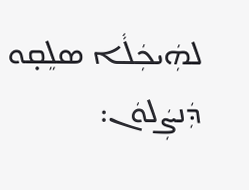ܠܗܲܝܟܲܠܵܐ ܣܠܸܩ̣ܘ ܕܲܢܨܲܠܘܿܢ: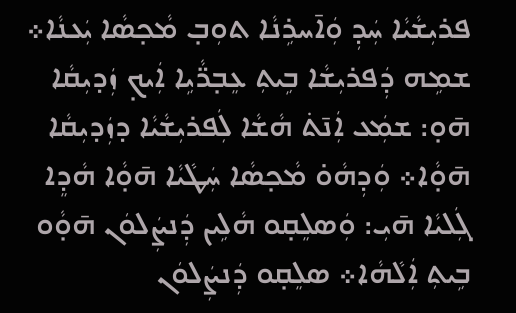ܦܪܝܼܫܵܝܵܐ ܚܲܕܼ ܘܲܐ̄ܚܪܹܢܵܐ ܬܘܼܒ̣ ܡܵܟ̣ܣܵܐ ܝܲܥܢܵܐ܀ ܫܡܹܗ ܕܲܦܪܝܼܫܵܐ ܒܹܝܬܼ ܥܸܒ̣ܪ̈ܵܝܹܐ ܐܲܝܟ̣ ܙܲܕܝܼܩܵܐ ܗ̄ܘ̣: ܫܡܲܥ ܐܲܢ̄ܬ݁ ܗܵܫܵܐ ܠܲܦܪܝܼܫܵܝܵܐ ܕܙܲܕܝܼܩܵܐ ܗ̄ܘ̣ܵܐ܀ ܘܲܕܼܗܵܘ̇ ܡܵܟ̣ܣܵܐ ܚܲܛܵܝܵܐ ܗ̄ܘ̣ܵܐ ܗܵܕܸܐ ܓܲܠܝܵܐ ܗ̄ܝܼ: ܘܲܣܠܸܩ̣ܘ ܗܵܠܹܝܢ ܕܲܢܨܲܠܘܿܢ ܗ̄ܘ̣ܵܘ ܒܹܝܬܼ ܐܲܠܵܗܵܐ܀ ܣܠܸܩ̣ܘ ܕܲܢܨܲܠܘܿܢ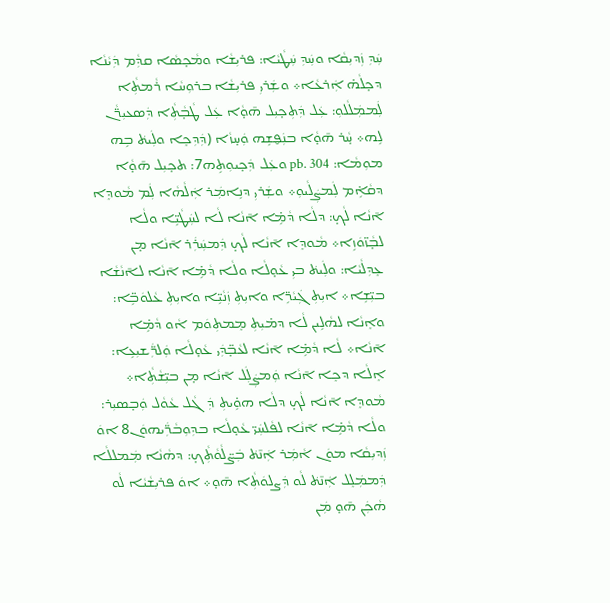ܚܲܕܼ ܙܲܕܝܼܩܵܐ ܘܚܲܕܼ ܚܲܛܵܝܵܐ: ܦܪܝܼܫܵܐ ܘܡܵܟ̣ܣܵܐ ܩܕܼܵܡ ܕܲܝܵܢܵܐ ܕܟ̣ܠܵܗ̇ ܐܲܪܥܵܐ܀ ܘܫܲܪܝܼ ܦܪܝܼܫܵܐ ܒܪܘܼܚܵܐ ܪܵܡܬܼܵܐ ܠܲܡܡܲܠܵܠܘܼ: ܥܲܠ ܕܲܬܼܟ̣ܝܼܠ ܗ̄ܘ̣ܵܐ ܥܲܠ ܛܵܒ̣ܵܬܼܵܐ ܕܲܣܥܝܼܪ̈ܵܢ ܠܹܗ܀ ܚ̣ܵܪ ܗ̄ܘ̣ܵܐ ܒܢܲܦ̮ܫܹܗ ܘܲܚ̣ܙܵܐ (ܕܲܕܼܟܸܐ ܘܠܲܝܬ݁ ܒܹܗ ܡܘܼܡܵܐ: pb. 304 ܘܥܲܠ ܕܲܟ̣ܝܘܼܬܹܗ7: ܬܟ̣ܝܼܠ ܗ̄ܘ̣ܵܐ ܕܩܵܐܹ̇ܡ ܠܲܡܨܲܠܵܝܘܼ܀ ܘܫܲܪܝܼ ܕܢܹܐܡܲܪ ܐܲܠܵܗܵܐ ܠܲܡ ܡܵܘܕܸܐ ܐ̄ܢܵܐ ܠܵܟ̣: ܕܠܵܐ ܕܵܡܹ̇ܐ ܐ̄ܢܵܐ ܠܵܐ ܠܚܲܛܵܝܹ̈ܐ ܘܠܵܐ ܠܒ̣ܵܙ̈ܘܿܙܹܐ܀ ܡܵܘܕܸܐ ܐ̄ܢܵܐ ܠܵܟ̣ ܕܲܡܚܲܪܲܪ ܐ̄ܢܵܐ ܡ̣ܢ ܥܸܕܼܠܵܝܵܐ: ܘܠܲܝܬ݁ ܒܝܼ ܥܵܘ̣ܠܵܐ ܘܠܵܐ ܕܵܡܹ̇ܐ ܐ̄ܢܵܐ ܠܐ̄ܢܵܫܵܐ ܒܝܼ̈ܫܹܐ܀ ܐܝܼܬܼ ܓܲܝܵܪܹ̈ܐ ܘܐܝܼܬܼ ܙܲܢܵܝܹ̈ܐ ܘܐܝܼܬܼ ܥܵܠܘܿܒܹ̈ܐ: ܘܐܸܢܵܐ ܠܗܵܠܹܝܢ ܠܵܐ ܕܡ̇ܝܼܬܼ ܡܸܡܬܼܘܿܡ ܐܵܘ ܕܵܡܹ̇ܐ ܐ̄ܢܵܐ܀ ܠܵܐ ܕܵܡܹ̇ܐ ܐ̄ܢܵܐ ܠܥܵܒ̣̈ܕܲܝ ܥܵܘ̣ܠܵܐ ܘܲܠܪ̈ܲܫܝܼܥܹܐ: ܐܸܠܵܐ ܕܟܸܐ ܐ̄ܢܵܐ ܘܲܡܨܲܠܲܠ ܐ̄ܢܵܐ ܡ̣ܢ ܒܝܼ̈ܫܵܬܼܵܐ܀ ܡܵܘܕܸܐ ܐ̄ܢܵܐ ܠܵܟ̣ ܕܠܵܐ ܗܘܹ̇ܝܬܼ ܕܲܓܵܠ ܥܵܘܵܠ ܘܲܒ̣ܣܝܼܪ: ܘܠܵܐ ܕܵܡܹ̇ܐ ܐ̄ܢܵܐ ܠܦܵܠܚܲܝ̈ ܥܵܘ̣ܠܵܐ ܒܕܼܘܼܒܵܪ̈ܲܝܗܘܿܢ8 ܐܘܿ ܙܲܕܝܼܩܵܐ ܡܘܿܢ ܐܵܡܲܪ ܐܲܢ̄ܬ݁ ܒܲܨ̈ܠܵܘܵܬܼܵܟ̣: ܕܗܵܢܵܐ ܡܲܡܠܠܵܐ ܕܲܡܡܲܠܸܠ ܐܲܢ̄ܬ݁ ܠܵܘ ܕܲܨܠܘܿܬܼܵܐ ܗ̄ܘ̣܀ ܐܘܿ ܦܪܝܼܫܵܝܵܐ ܠܵܘ ܗܵܟܲܢ ܗ̄ܘ̣ ܡܲܢ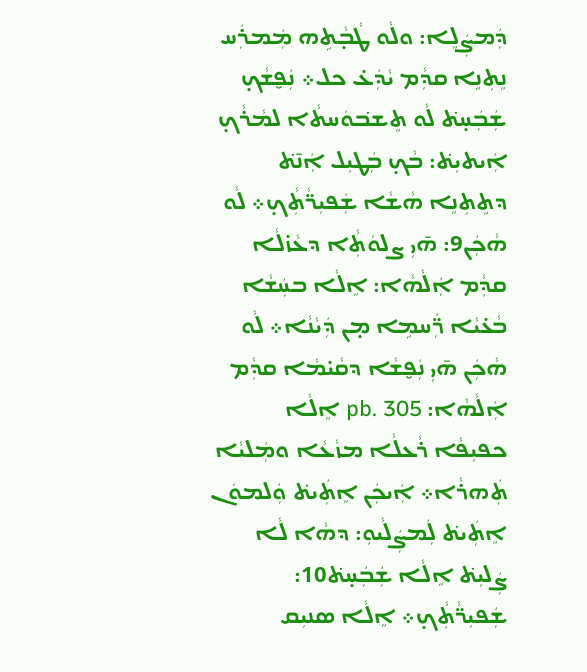ܕܲܡܨܲܠܸܐ: ܘܠܵܘ ܛܵܒ̣ܵܬܹܗ ܡܲܡܪܲܚ ܢܸܬܼܢܸܐ ܩܕܼܵܡ ܝܵܕܲܥ̇ ܟܠ܀ ܢܲܦ̮ܫܵܟ̣ ܫܲܒܲܚ̣ܬ݁ ܠܵܘ ܬܸܫܒ݁ܘܿܚܬܵܐ ܠܡܵܪܵܟ̣ ܐܲܝܬܝܼܬ݁: ܒܵܟ̣ ܒܲܛܝܼܠ ܐܲܢ̄ܬ݁ ܕܬܸܬܼܢܸܐ ܗܵܫܵܐ ܫܲܦܝܼܪ̈ܵܬܼܵܟ̣܀ ܠܵܘ ܗܵܟܲܢ9: ܗ̄ܝܼ ܨܠܘܿܬܼܵܐ ܕܥܵܙ̇ܠܵܐ ܩܕܼܵܡ ܐܲܠܵܗܵܐ: ܐܸܠܵܐ ܒܚܲܫܵܐ ܒܵܥ̇ܝܵܐ ܪ̈ܲܚܡܹܐ ܡ̣ܢ ܕܲܝܵܢܵܐ܀ ܠܵܘ ܗܵܟܲܢ ܗ̄ܝܼ ܢܲܦ̮ܫܵܐ ܕܩܵܝ̇ܡܵܐ ܩܕܼܵܡ ܐܲܠܵܗܵܐ: pb. 305 ܐܸܠܵܐ ܟܦܝܼܦܵܐ ܪܵܥܠܵܐ ܡܙܵܥܵܐ ܘܡܲܠܝܵܐ ܬܲܗܪܵܐ܀ ܐܲܝܟܲܢ ܐܸܬܲܝܬ݁ ܘܲܠܡܘܿܢ ܐܸܬܲܝܬ݁ ܠܲܡܨܲܠܵܝܘܼ: ܕܗܵܐ ܠܵܐ ܨܲܠܝܼܬ݁ ܐܸܠܵܐ ܫܲܒܲܚ̣ܬ݁10: ܫܲܦܝܼܪ̈ܵܬܼܵܟ̣܀ ܐܸܠܵܐ ܣܢܝܼܩ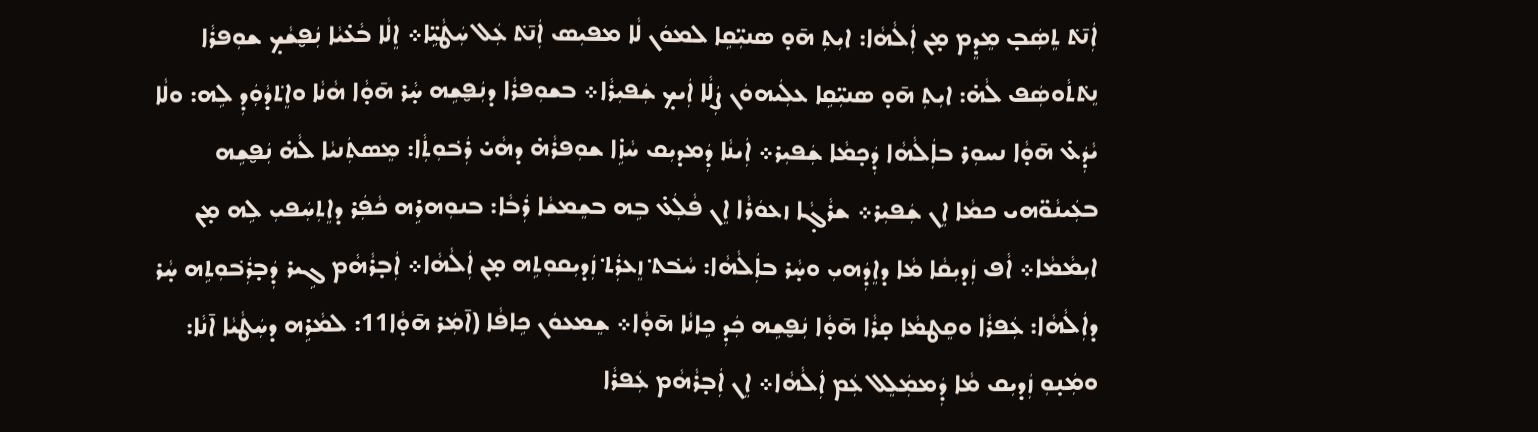ܐܲܢ̄ܬ݁ ܬܸܣܲܒ̣ ܡܸܕܸܡ ܡ̣ܢ ܐܲܠܵܗܵܐ: ܐܝܼܬܼ ܗ̄ܘ̣ ܣܢܝܼ̈ܩܹܐ ܠܡܘܿܢ ܠܵܐ ܡܦܝܼܣ ܐܲܢ̄ܬ݁ ܥܲܠ ܚܲܛܵܝܹ̈ܐ܀ ܐܸܠܵܐ ܒܵܥ̇ܝܵܐ ܢܲܦ̮ܫܵܟ̣ ܫܘܼܦܪܵܐ ܢܸܬ݁ܬܵܘܣܲܦ ܠܵܗ̇: ܐܝܼܬܼ ܗ̄ܘ̣ ܣܢܝܼ̈ܩܹܐ ܥܠܲܝܗܘܿܢ ܨܲܠܵܐ ܐܲܝܟ̣ ܫܲܦܝܼܪܵܐ܀ ܒܫܘܼܦܪܵܐ ܕܢܲܦ̮ܫܹܗ ܚ̣ܵܪ ܗ̄ܘ̣ܵܐ ܗܵܢܵܐ ܘܐܸܬ݁ܕܵܘܲܕܼ ܠܹܗ: ܘܠܵܐ ܝܵܕܲܥ̇ ܗ̄ܘ̣ܵܐ ܢܚܘܼܪ ܒܐܲܠܵܗܵܐ ܕܲܟ̣ܡܵܐ ܫܲܦܝܼܪ܀ ܐܲܝܢܵܐ ܕܲܡܕܝܼܩ ܚܵܙܹ̇ܐ ܫܘܼܦܪܵܗ̇ ܕܗܵܝ̇ ܪܲܒ݁ܘܼܬܼܵܐ: ܡܸܣܬܲܢܝܵܐ ܠܵܗ̇ ܢܲܦ̮ܫܹܗ ܒܥܲܝܢܵܘ̈ܗܝ ܟܡܵܐ ܐܸܢ ܫܲܦܝܼܪ܀ ܫܪܵܓ̣ܵܐ ܙܥܘܿܪܵܐ ܐܸܢ ܦܵܠܲܥ̇ ܒܹܗ ܒܫܸܡܫܵܐ ܪܲܒܵܐ: ܒܢܘܼܗܪܹܗ ܟܵܦܲܪ ܕܐܸܬܼܚܲܦܝܼ ܠܹܗ ܡ̣ܢ ܐܝܼܡܵܡܵܐ܀ ܐܵܦ ܙܲܕܝܼܩܵܐ ܡܵܐ ܕܐܸܕܲܗܝܼ ܘܚ̣ܵܪ ܒܐܲܠܵܗܵܐ: ܚܵܒ݁ܬ݀ ܙܸܥܪܲܬ݀ ܙܲܕܝܼܩܘܼܬܹܗ ܡ̣ܢ ܐܲܠܵܗܵܐ܀ ܐܲܒ̣ܪܵܗܵܡ ܓܹܝܪ ܕܲܒ̣ܪܲܒ݁ܘܼܬܹܗ ܚ̣ܵܪ ܕܐܲܠܵܗܵܐ: ܥܲܦܪܵܐ ܘܩܸܛܡܵܐ ܩ̣ܪܵܐ ܗ̄ܘ̣ܵܐ ܢܲܦ̮ܫܹܗ ܟܲܕܼ ܟܹܐܢܵܐ ܗ̄ܘ̣ܵܐ܀ ܫܸܡܥܘܿܢ ܟܹܐܦܵܐ (ܐ̄ܡܲܪ ܗ̄ܘ̣ܵܐ11: ܠܡܵܪܹܗ ܕܚܲܛܵܝܵܐ ܐ̄ܢܵܐ: ܘܡܲܢ̣ܘܼ ܙܲܕܝܼܩ ܡܵܐ ܕܲܡܡܲܠܸܠ ܥܲܡ ܐܲܠܵܗܵܐ܀ ܐܸܢ ܐܲܒ̣ܪܵܗܵܡ ܥܲܦܪܵܐ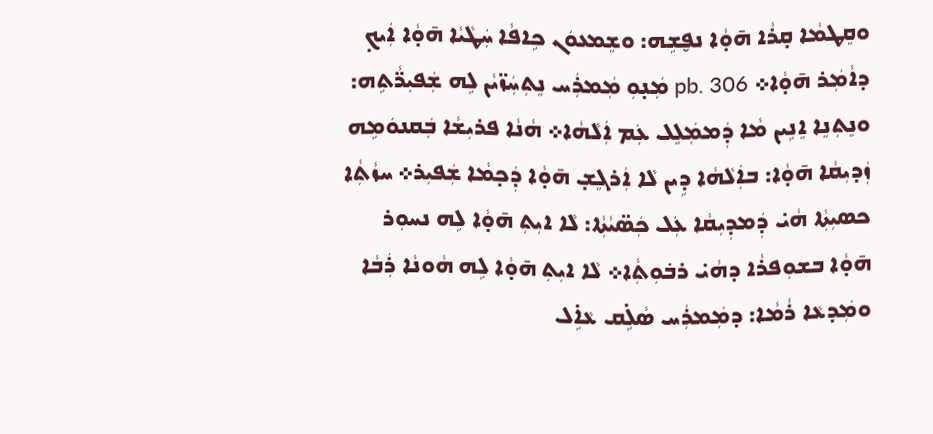ܘܩܸܛܡܵܐ ܩ̣ܪܵܐ ܗ̄ܘ̣ܵܐ ܢܦ̮ܫܹܗ: ܘܫܸܡܥܘܿܢ ܟܹܐܦܵܐ ܚܲܛܵܝܵܐ ܗ̄ܘ̣ܵܐ ܐܲܝܟ̣ ܕܐܵܡܲܪ ܗ̄ܘ̣ܵܐ܀ pb. 306 ܡܲܢ̣ܘܼ ܡܲܡܪܲܚ ܢܸܬܼܚܲܙ̈ܝܵܢ ܠܹܗ ܫܲܦܝܼܪ̈ܵܬܹܗ: ܘܢܸܬܼܢܸܐ ܐܸܢܹܝܢ ܡܵܐ ܕܲܡܡܲܠܸܠ ܥܲܡ ܐܲܠܵܗܵܐ܀ ܗܵܢܵܐ ܦܪܝܼܫܵܐ ܒܲܩܢܘܿܡܹܗ ܙܲܕܝܼܩܵܐ ܗ̄ܘ̣ܵܐ: ܒܐܲܠܵܗܵܐ ܕܹܝܢ ܠܵܐ ܐܲܪܓܸܫ̣ ܗ̄ܘ̣ܵܐ ܕܲܟ̣ܡܵܐ ܫܲܦܝܼܪ܀ ܚܙܵܬܼܵܐ ܟܣܝܼܬܼܵܐ ܗܵܝ̇ ܕܲܡܕܼܝܼܩܵܐ ܥܲܠ ܟܲܣ̈ܝܵܬܼܵܐ: ܠܵܐ ܐܝܼܬܼ ܗ̄ܘ̣ܵܐ ܠܹܗ ܢܚܘܼܪ ܗ̄ܘ̣ܵܐ ܒܫܘܼܦܪܵܐ ܕܗܵܝ̇ ܪܒ݁ܘܼܬܼܵܐ܀ ܠܵܐ ܐܝܼܬܼ ܗ̄ܘ̣ܵܐ ܠܹܗ ܗܵܘܢܵܐ ܪܲܒܵܐ ܘܡܲܕܥܵܐ ܪܵܡܵܐ: ܕܡܲܡܪܲܚ ܣܵܠܹ̇ܩ ܥܵܐܹ̇ܠ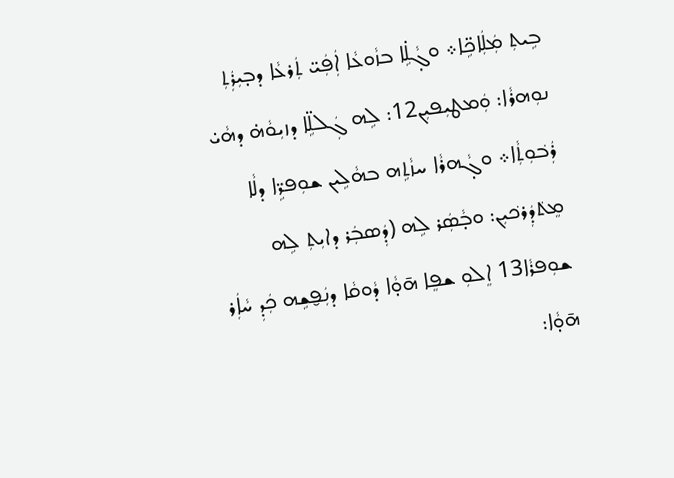ܒܹܝܬܼ ܡܲܠܲܐܟܹ̈ܐ܀ ܘܓ̣ܵܠܹ̇ܐ ܒܙܵܘܥܵܐ ܐܲܦܲܝ̈ ܬܲܪܥܵܐ ܕܒ̣ܝܼܪܲܬܼ ܢܘܼܗܪܵܐ: ܘܲܡܛܝܼܦܝܼܢ12: ܠܹܗ ܓܲܠܠܹ̈ܐ ܕܙܝܼܘܵܗ̇ ܕܗܵܝ̇ ܪܲܒ݁ܘܼܬܼܵܐ܀ ܘܓ̣ܵܗܪܵܐ ܚܙܵܬܹܗ ܒܗܵܠܹܝܢ ܫܘܼܦܪܹ̈ܐ ܕܠܵܐ ܡܸܬ݁ܕܲܪܟ݁ܝܼܢ: ܘܒ̣ܵܣܲܪ ܠܹܗ (ܕܲܣܒܲܪ ܕܐܝܼܬܼ ܠܹܗ ܫܘܼܦܪܵܐ13 ܐܸܠܘܼ ܫܦܸܐ ܗ̄ܘ̣ܵܐ ܕܵܘܩܵܐ ܕܢܲܦ̮ܫܹܗ ܟܲܕܼ ܚܵܐܲܪ ܗ̄ܘ̣ܵܐ: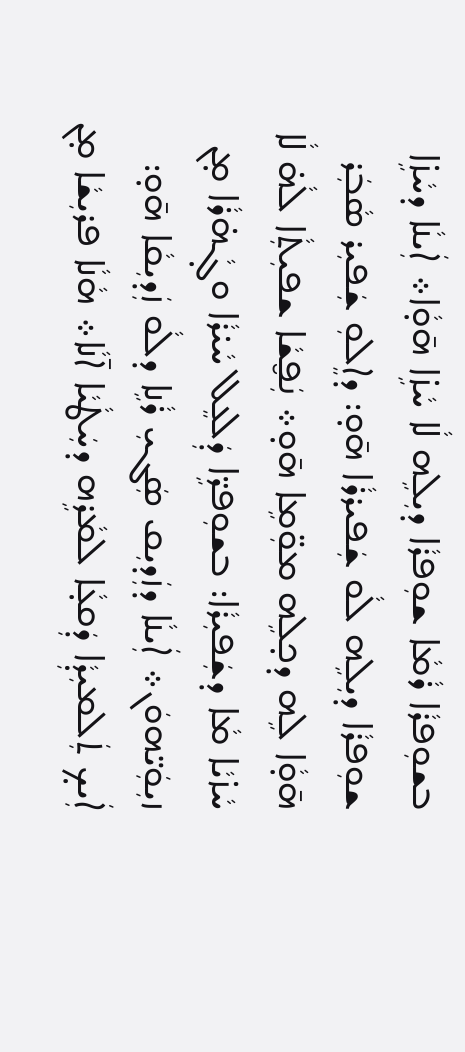ܒܫܘܼܦܪܵܐ ܪܵܡܵܐ ܫܘܼܦܪܵܐ ܕܝܼܠܹܗ ܠܵܐ ܚܵܙܹ̇ܐ ܗ̄ܘ̣ܵܐ܀ ܐܲܝܢܵܐ ܕܚܵܙܹ̇ܐ ܫܘܼܦܪܵܐ ܕܝܼܠܹܗ ܠܵܘ ܫܲܦܝܪܪܵܐ ܗ̄ܘ̣: ܕܐܸܠܘܼ ܫܲܦܝܼܪ ܣܵܒܲܪ ܗ̄ܘ̣ܵܐ ܠܹܗ ܕܟ̣ܠܹܗ ܡܘܼ̈ܡܹܐ ܗ̄ܘ̣܀ ܢܲܦ̮ܫܵܐ ܫܦܝܼܬܼܵܐ ܠܵܗ̇ ܠܵܐ ܚܵܙ̇ܝܵܐ ܡܵܐ ܕܫܲܦܝܼܪܵܐ: ܒܫܘܼܦܪܹ̈ܐ ܕܲܠܥܸܠ ܚܵܝ̇ܪܵܐ ܘܓ̣ܵܗ̇ܪܵܐ ܡ̣ܢ ܙܝܼܘܲܝ̈ܗܘܿܢ܀ ܐܲܝܢܵܐ ܕܙܲܕܝܼܩ ܣܲܓܝܼ ܪܵܢܹܐ ܕܠܵܘ ܙܲܕܝܼܩܵܐ ܗ̄ܘ̣: ܐܲܝܟ̣ ܬܲܠܡܝܼܕܼܵܐ ܕܲܩܥ̣ܵܐ ܠܡܵܪܹܗ ܕܚܲܛܵܝܵܐ ܐ̄ܢܵܐ܀ ܗܵܢܵܐ ܦܪܝܼܫܵܐ ܡ̣ܢ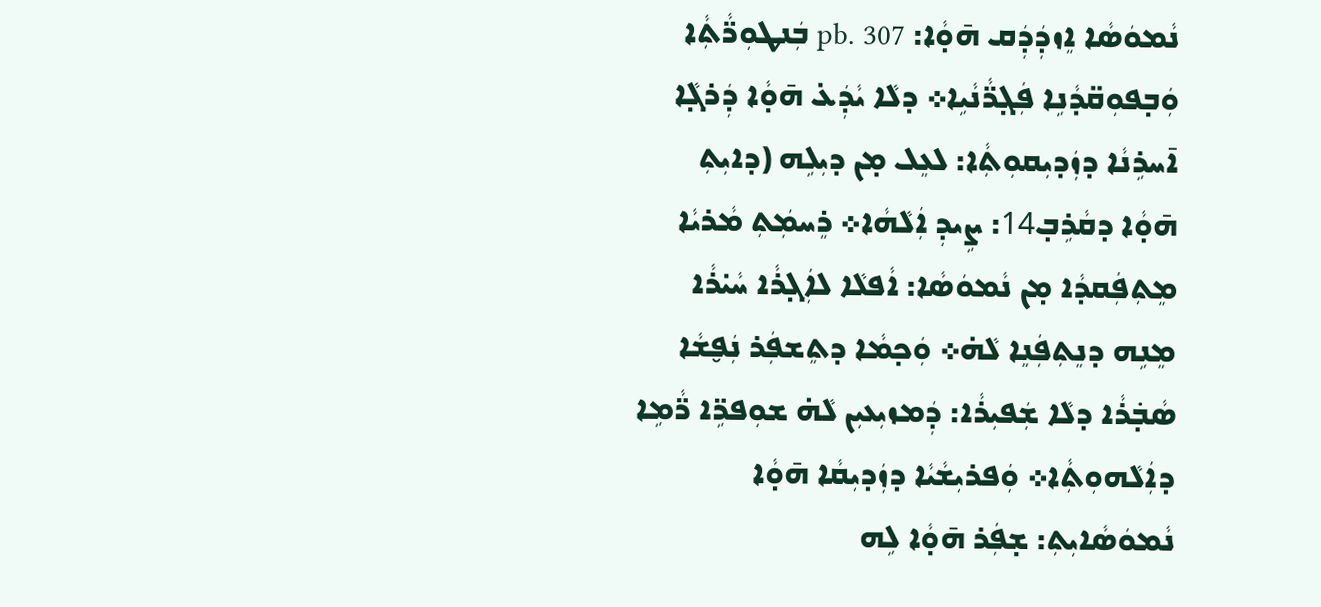ܢܵܡܘܿܣܵܐ ܐܸܙܕܲܕܲܩ ܗ̄ܘ̣ܵܐ: pb. 307 ܒܲܢܛܘܼܪ̈ܵܬܼܵܐ ܘܲܒ̣ܦܘܼܩ̈ܕܵܢܹܐ ܦܲܓ̣ܪ̈ܵܢܵܝܹܐ܀ ܕܠܵܐ ܝܵܕܲܥ̇ ܗ̄ܘ̣ܵܐ ܕܲܪܓ̣ܵܐ ܐ̄ܚܪܹܢܵܐ ܕܙܲܕܝܼܩܘܼܬܼܵܐ: ܠܥܸܠ ܡ̣ܢ ܕܝܼܠܹܗ (ܕܐܝܼܬܼ ܗ̄ܘ̣ܵܐ ܕܩܵܪܹܒ̣14: ܨܹܝܕܼ ܐܲܠܵܗܵܐ܀ ܪܸܚܡܲܬܼ ܡܵܪܝܵܐ ܡܸܬܼܦܲܩܕܵܐ ܡ̣ܢ ܢܵܡܘܿܣܵܐ: ܐܵܦܠܵܐ ܠܐܲܓ̣ܪܵܐ ܚܵܝ̇ܪܵܐ ܡܸܢܹܗ ܕܢܸܬܼܦܲܢܸܐ ܠܵܗ̇܀ ܘܲܟ̣ܡܵܐ ܕܬܸܫܦܲܪ ܢܲܦ̮ܫܵܐ ܣܵܒ̣݁ܪܵܐ ܕܠܵܐ ܫܲܦܝܼܪܵܐ: ܕܲܡܙܝܼܥܝܼܢ ܠܵܗ̇ ܫܘܼܦܪܹ̈ܐ ܪ̈ܵܡܹܐ ܕܐܲܠܵܗܘܼܬܼܵܐ܀ ܘܲܦܪܝܼܫܵܝܵܐ ܕܙܲܕܝܼܩܵܐ ܗ̄ܘ̣ܵܐ ܢܵܡܘܿܣܵܐܝܼܬܼ: ܫ̣ܦܲܪ ܗ̄ܘ̣ܵܐ ܠܹܗ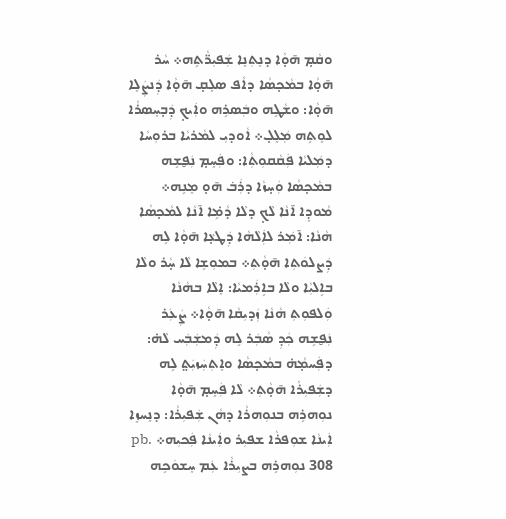ܘܩܵܡ̣ ܗ̄ܘ̣ܵܐ ܕܢܸܬܼܢܸܐ ܫܲܦܝܼܪ̈ܵܬܹܗ܀ ܚܵܪ ܗ̄ܘ̣ܵܐ ܒܡܵܟ̣ܣܵܐ ܕܐܵܦ ܣܠܸܩ̣ ܗ̄ܘ̣ܵܐ ܕܲܢܨܲܠܸܐ ܗ̄ܘ̣ܵܐ: ܘܫܵܛܹܗ ܘܒܲܣܪܹܗ ܘܐܲܝܟ̣ ܕܲܒ̣ܚܸܣܪܵܐ ܠܘܸܬܹܗ ܡܲܠܸܠ̣܀ ܐܵܘܕܝܼ ܠܡܵܪܝܵܐ ܒܪܘܼܚܵܐ ܕܡܲܠܝܵܐ ܦܲܩܵܩܘܼܬܼܵܐ: ܘܦܲܚܸܡ̣ ܢܲܦ̮ܫܹܗ ܒܡܵܟ̣ܣܵܐ ܘܲܚ̣ܙܵܐ ܕܪܲܒ݁ ܗ̄ܘ̣ ܡܸܢܹܗ܀ ܡܵܘܕܸܐ ܐ̄ܢܵܐ ܠܵܟ̣ ܕܠܵܐ ܕܵܡܹ̇ܐ ܐ̄ܢܵܐ ܠܡܵܟ̣ܣܵܐ ܗܵܢܵܐ: ܐ̄ܡܲܪ ܠܐܲܠܵܗܵܐ ܕܲܛܥ̣ܵܐ ܗ̄ܘ̣ܵܐ ܠܹܗ ܕܲܨܠܘܿܬܼܐ ܗ̄ܘ̣ܵܬܼ܀ ܒܡܘܼܫܹܐ ܠܵܐ ܚ̣ܵܪ ܘܠܵܐ ܒܐܹܠܝܼܵܐ ܘܠܵܐ ܒܐܹܪܲܡܝܵܐ: ܐܸܠܵܐ ܒܗܵܢܵܐ ܘܲܠܦܘܼܬܼ ܗܵܢܵܐ ܙܲܕܝܼܩܵܐ ܗ̄ܘ̣ܵܐ܀ ܨܲܥܲܪ ܢܲܦ̮ܫܹܗ ܟܲܕܼ ܣܵܒܲܪ ܠܹܗ ܕܲܡܫܲܒܲܚ ܠܵܗ̇: ܕܦܲܚܡ̣ܵܗ̇ ܒܡܵܟ̣ܣܵܐ ܘܐܸܬܼܚܲܙܝܲܬ݀ ܠܹܗ ܕܫܲܦܝܼܪܵܐ ܗ̄ܘ̣ܵܬܼ܀ ܠܵܐ ܦܲܚܸܡ̣ ܗ̄ܘ̣ܵܐ ܢܘܼܗܪܹܗ ܒܢܘܼܗܪܵܐ ܕܗܵܢ ܫܲܦܝܼܪܵܐ: ܕܢܸܚܙܸܐ ܐܲܝܢܵܐ ܫܘܼܦܪܵܐ ܫܦܝܼܪ ܘܐܲܝܢܵܐ ܦܲܟܝܼܗ܀ pb. 308 ܢܘܼܗܪܹܗ ܒܨܝܼܪܵܐ ܥܲܡ ܚܸܫܘܿܟܹܗ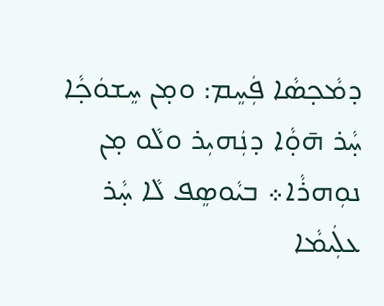ܕܡܵܟ̣ܣܵܐ ܦܲܚܸܡ: ܘܡ̣ܢ ܚܸܫܘܿܟ̣ܵܐ ܚ̣ܵܪ ܗ̄ܘ̣ܵܐ ܕܢܲܗܝܼܪ ܘܠܵܘ ܡ̣ܢ ܢܘܼܗܪܵܐ܀ ܒܝܵܘܣܸܦ ܠܵܐ ܚ̣ܵܪ ܥܠܲܝܡܵܐ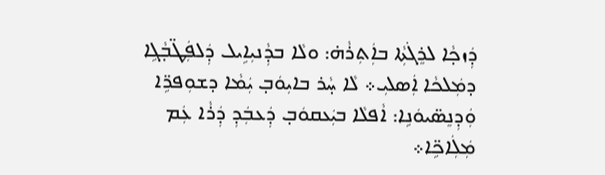ܕܲܙܟ̣ܵܐ ܠܪܸܓ݁ܬܼܵܐ ܒܐܲܬܼܪܵܗ̇: ܘܠܵܐ ܒܕܼܵܢܝܼܐܹܝܠ ܕܲܠܦܲܛ̈ܒ̣ܵܓܹܐ ܕܡܲܠܟܵܐ ܐܲܣܠܝܼ܀ ܠܵܐ ܚ̣ܵܪ ܒܐܝܼܘܿܒ̣ ܝܲܡܵܐ ܕܫܘܼܦܪܹ̈ܐ ܘܲܕܼܢܸܣ̈ܝܘܿܢܹܐ: ܐܵܦܠܵܐ ܒܝܲܥܩܘܿܒ̣ ܕܲܥܒܲܕܼ ܕܲܪܵܐ ܥܲܡ ܡܲܠܲܐܟܹ̈ܐ܀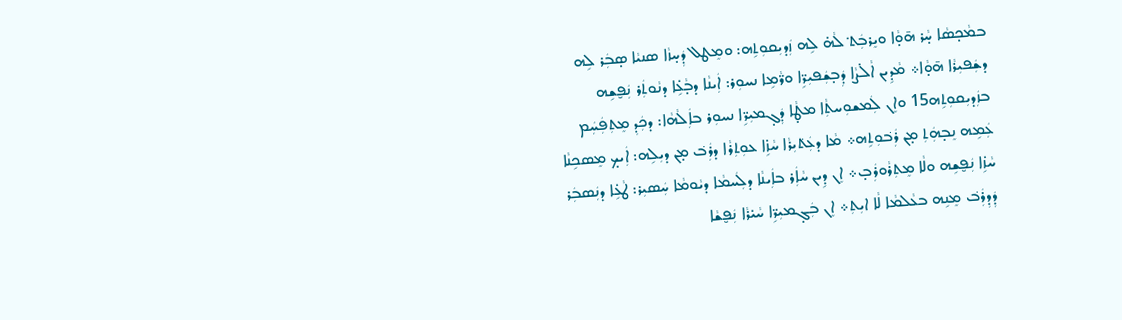ܒܡܵܟ̣ܣܵܐ ܚ̣ܵܪ ܗ̄ܘ̣ܵܐ ܘܝܸܪܒܲܬ݀ ܠܵܗ̇ ܠܹܗ ܙܲܕܝܼܩܘܼܬܹܗ: ܘܡܸܛܠ ܕܲܚ̣ܙܵܐ ܣܢܝܵܐ ܣ̣ܒܲܪ ܠܹܗ ܕܫܲܦܝܼܪܵܐ ܗ̄ܘ̣ܵܐ܀ ܡܵܕܹܝܢ ܐܵܠ̇ܨܵܐ ܕܲܒ̣ܫܲܦܝܼܪܹ̈ܐ ܘܪ̈ܵܡܹܐ ܢܚܘܼܪ: ܐܲܝܢܵܐ ܕܒ̣ܵܥܹ̇ܐ ܕܢܵܘܬܲܪ ܢܲܦ̮ܫܹܗ ܒܙܲܕܝܼܩܘܼܬܹܗ15 ܘܐܸܢ ܠܲܡܫܘܼܚܬܼܵܐ ܡܛ̣ܵܐ ܕܲܓ̣ܡܝܼܪܹ̈ܐ ܢܚܘܼܪ ܒܐܲܠܵܗܵܐ: ܕܟܲܕܼ ܡܸܬܼܦܲܚܲܡ ܥܲܡܹܗ ܢܸܒ̣ܗܲܬܼ ܡ̣ܢ ܪܲܒ݁ܘܼܬܹܗ܀ ܡܵܐ ܕܥܲܬ݁ܝܼܪܵܐ ܚܵܙܹ̇ܐ ܥܘܼܬܼܪܵܐ ܕܪܲܒ݁ ܡ̣ܢ ܕܝܼܠܹܗ: ܐܲܝܟ̣ ܡܸܣܟܹܢܵܐ ܚܵܙܹ̇ܐ ܢܲܦ̮ܫܹܗ ܘܠܵܐ ܡܸܬܼܪܵܘܪܲܒ̣܀ ܐܸܢ ܕܹܝܢ ܚܵܐܲܪ ܒܐܲܝܢܵܐ ܕܠܲܚܡܵܐ ܕܝܵܘܡܵܐ ܚܲܣܝܼܪ: ܛܵܥܹ̇ܐ ܕܢܲܣܒܲܪ ܕܲܕܼܪܲܒ݁ ܡܸܢܹܗ ܒܥܵܠܡܵܐ ܠܵܐ ܐܝܼܬܼ܀ ܐܸܢ ܒܲܓ̣ܡܝܼܪܹ̈ܐ ܚܵܝ̇ܪܵܐ ܢܲܦ̮ܫܵܐ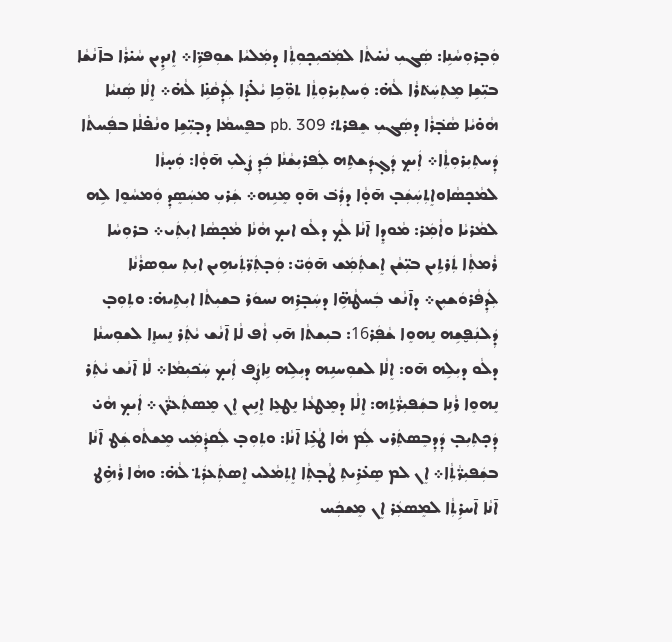ܘܲܒ̣ܪܘܼܚܵܢܹܐ: ܣܲܓܝܼ ܢܵܚ̇ܬܵܐ ܠܡܲܟ݁ܝܼܟ̣ܘܼܬܼܵܐ ܕܡܲܠܝܵܐ ܫܘܼܦܪܹ̈ܐ܀ ܐܸܢܕܹܝܢ ܚܵܝ̇ܪܵܐ ܒܐ̄ܢܵܫܵܐ ܒܝܼ̈ܫܹܐ ܡܸܬܼܚܲܬ݁ܪܵܐ ܠܵܗ̇: ܘܲܚܬܼܝܼܪܘܼܬܼܵܐ ܬܘܼ̈ܟܹܐ ܝܵܠ̇ܕܵܐ ܠܲܕܼܩܵܢܹ̇ܐ ܠܵܗ̇܀ ܐܸܠܵܐ ܣܲܢܝܵܐ ܗܵܘ̇ܝܵܐ ܣܵܒ̣݁ܪܵܐ ܕܣܲܓܝܼ ܫܸܦܪܬ݀: pb. 309 ܒܦܸܚܡܵܐ ܕܒ̣ܝܼ̈ܫܹܐ ܘܢܵܦ̇ܠܵܐ ܒܦܲܚܬܵܐ ܕܲܚܬܼܝܼܪܘܼܬܼܵܐ܀ ܐܲܝܟ̣ ܕܲܓ̣ܕܲܫܬܹܗ ܠܲܦܪܝܼܫܵܢܵܐ ܟܲܕܼ ܨܲܠܝܼ ܗ̄ܘ̣ܵܐ: ܘܲܚ̣ܙܵܐ ܠܡܵܟ̣ܣܵܐܘܐܸܬܼܚܲܫܲܒ̣ ܗ̄ܘ̣ܵܐ ܕܪܲܒ݁ ܗ̄ܘ̣ ܡܸܢܹܗ܀ ܫܲܪܝܼ ܡܚܲܣܸܕܼ ܘܲܡܚܵܘܸܐ ܠܹܗ ܠܡܵܪܝܵܐ ܘܐܵܡܲܪ: ܡܵܘܕܸܐ ܐ̄ܢܵܐ ܠܵܟ̣ ܕܠܵܘ ܐܝܟ̣ ܗܵܢܵܐ ܡܵܟ̣ܣܵܐ ܐܝܼܬܲܝ܀ ܒܪܘܼܚܵܐ ܪܵܡܬܼܵܐ ܬܲܪܬܹܝܢ ܒܝܼ̈ܫܵܢ ܐܸܫܬܲܡܲܫ ܗ̄ܘܲܝ̈: ܘܲܒ̣ܬܲܪ̈ܬܲܝܗܹܝܢ ܐܝܼܬܼ ܚܘܼܣܪܵܢܵܐ ܠܲܕܼܦܵܪܘܿܫܝܼܢ܀ ܕܐ̄ܢܵܫ ܒܲܚܛܵܗܹ̈ܐ ܕܚܲܒ̣ܪܹܗ ܢܚܘܿܪ ܒܫܝܼܬܵܐ ܐܝܼܬܹܝܗ̇: ܘܬܼܘܼܒ̣ ܕܲܠܢܲܦ̮ܫܹܗ ܢܸܗܘܸܐ ܫܵܦܲܪ16: ܒܝܼܫܬܵܐ ܗ̄ܝܼ ܐܵܦ ܠܵܐ ܐ̄ܢܵܫ ܝܵܬܲܪ ܢܸܚܙܸܐ ܠܫܘܼܚܢܵܐ ܕܠܵܘ ܕܝܼܠܹܗ ܗ̄ܘ: ܐܸܠܵܐ ܠܫܘܼܚܢܹܗ ܕܝܼܠܹܗ ܢܹܐܨܲܦ ܐܲܝܟ̣ ܚܲܟ݁ܝܼܡܵܐ܀ ܠܵܐ ܐ̄ܢܵܫ ܝܵܬܲܪ ܢܸܗܘܸܐ ܪܵܢܹܐ ܒܫܲܦܝܼܪ̈ܵܬܹܗ: ܐܸܠܵܐ ܕܡܸܛܥܵܐ ܢܸܛܥܸܐ ܐܸܢܹܝܢ ܐܸܢ ܡܸܣܬܲܥܪ̈ܵܢ܀ ܐܲܝܟ̣ ܗܵܝ̇ ܕܲܟ̣ܬܼܝܼܒ̣ ܕܲܕܼܒܸܣܬܲܪܝ ܠܲܡ ܗܵܐ ܛܵܥܹ̇ܐ ܐ̄ܢܵܐ: ܘܬܼܘܼܒ̣ ܠܲܩܕܼܵܡܲܝ ܡܸܫܬܵܘܫܲܛ ܐ̄ܢܵܐ ܒܫܲܦܝܼܪ̈ܵܬܼܵܐ܀ ܐܸܢ ܠܡ ܣܸܥ̇ܪܹܝܬܼ ܛܵܒ̣ܬܼܵܐ ܐܸܬܼܡܵܠܝ ܐܸܣܬܲܥܪܲܬ݀ ܠܵܗ̇: ܘܗܵܐ ܪܵܗܹ̇ܛ ܐ̄ܢܵܐ ܐ̄ܚܪܹܬܼܵܐ ܠܡܸܣܥܲܪ ܐܸܢ ܡܸܫܟܲܚ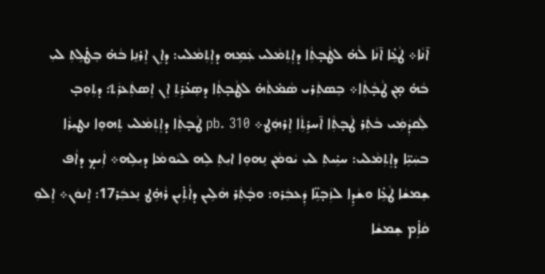ܐ̄ܢܵܐ܀ ܛܵܥܹ̇ܐ ܐ̄ܢܵܐ ܠܵܗ̇ ܠܛܵܒ̣ܬܼܵܐ ܕܐܸܬܼܡܵܠܝ ܥܲܡܹܗ ܕܐܸܬܼܡܵܠܝ: ܕܐܸܢ ܐܸܪܢܸܐ ܒܵܗ̇ ܒܸܛ̇ܠܹܬܼ ܠܝܼ ܒܵܗ̇ ܡ̣ܢ ܛܵܒ̣ܵܬܼܵܐ܀ ܒܸܣܬܲܪܝ ܣܵܡ̇ܬܵܗ̇ ܠܛܵܒ̣ܬܼܵܐ ܕܣܸܥ̇ܪܹܬܼ ܐܸܢ ܐܸܣܬܲܥܪܲܬ݀: ܕܬܼܘܼܒ̣ ܠܲܩܕܼܵܡܲܝ ܒܵܬܲܪ ܛܵܒ̣ܬܼܵܐ ܐ̄ܚܪܹܬܼܵܐ ܐܸܪܗܲܛ܀ pb. 310 ܛܵܒ̣ܬܼܵܐ ܕܐܸܬܼܡܵܠܝ ܬܸܗܘܸܐ ܢܛܝܼܪܵܐ ܒܚܲܝܹ̈ܐ ܕܐܸܬܼܡܵܠܝ: ܚܝܹ̇ܝܬܼ ܠܝܼ ܝܵܘܡܵܢ ܢܸܗܘܸܐ ܐܝܼܬܼ ܠܹܗ ܠܝܵܘܡܵܐ ܕܝܼܠܹܗ܀ ܐܲܝܟ̣ ܕܐܵܦ ܫܸܡܫܵܐ ܛܵܥܹ̇ܐ ܘܫܵܕܹܐ ܠܙܲܒ̣ܢܹ̈ܐ ܕܲܥܒܲܪܘ: ܘܒ̣ܵܬܲܪ ܗܵܠܹܝܢ ܕܐܵܬܹ̇ܝܢ ܪܵܗܹ̇ܛ ܢܸܥܒܲܪ17: ܐܸܢܘܿܢ܀ ܐܸܠܘܼ ܩܵܐܹ̇ܡ ܫܸܡܫܵܐ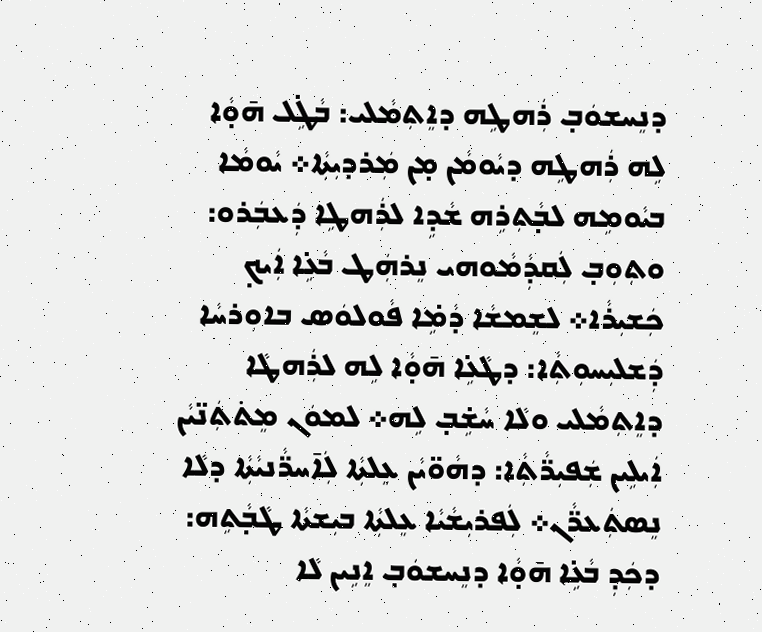ܕܢܸܚܫܘܿܒ̣ ܪܲܗܛܹܗ ܕܐܸܬܼܡܵܠܝ: ܒܵܛܹ̇ܠ ܗ̄ܘ̣ܵܐ ܠܹܗ ܪܲܗܛܹܗ ܕܝܵܘܡܵܢ ܡ̣ܢ ܡܲܪܕܝܼܬܼܵܐ܀ ܝܵܘܡܵܐ ܒܝܵܘܡܹܗ ܠܒ̣ܵܬܼܪܹܗ ܫܵܕܹܐ ܠܪܲܗܛܹܐ ܕܲܥܒܲܪܘ: ܘܬܼܘܼܒ̣ ܠܲܩܕܼܵܡܵܘܗܝ ܢܸܪܗܲܛ ܒܵܥܹ̇ܐ ܐܲܝܟ̣ ܟܲܫܝܼܪܵܐ܀ ܠܫܸܡܫܵܐ ܕܵܡܹ̇ܐ ܦܵܘܠܘܿܣ ܒܐܘܼܪܚܵܐ ܕܲܫܠܝܼܚܘܼܬܼܵܐ: ܕܛܵܥܹ̇ܐ ܗ̄ܘ̣ܵܐ ܠܹܗ ܠܪܲܗܛܵܐ ܕܐܸܬܼܡܵܠܝ ܘܠܵܐ ܚܵܫܹ̇ܒ̣ ܠܹܗ܀ ܠܡܘܿܢ ܡܸܬ݁ܬܲܢ̈ܝܵܢ ܐܲܝܠܹܝܢ ܫܲܦܝܼܪ̈ܵܬܼܵܐ: ܕܗܵܘ̈ܝܵܢ ܥܸܠܬܼܵܐ ܠܲܐ̄ܚܪ̈ܵܢܝܵܬܼܵܐ ܕܠܵܐ ܢܸܣܬܲܥܪ̈ܵܢ܀ ܠܲܦܪܝܼܫܵܝܵܐ ܥܸܠܬܼܵܐ ܒܝܼܫܬܵܐ ܛܵܒ̣ܵܬܹܗ: ܕܟܲܕܼ ܒܵܥܹ̇ܐ ܗ̄ܘ̣ܵܐ ܕܢܸܚܫܘܿܒ̣ ܐܸܢܹܝܢ ܠܵܐ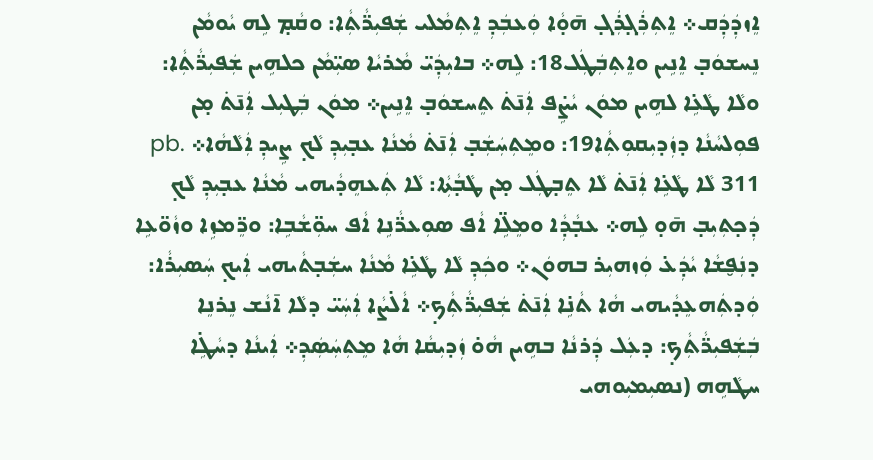ܐܸܙܕܲܕܲܩ܀ ܐܸܬܼܪܲܓ̣ܪܲܓ̣ ܗ̄ܘ̣ܵܐ ܘܲܥܒܲܕܼ ܐܸܬܼܡܵܠܝ ܫܲܦܝܼܪ̈ܵܬܼܵܐ: ܘܩܵܡ̣ ܠܹܗ ܝܵܘܡܵܢ ܢܸܚܫܘܿܒ̣ ܐܸܢܹܝܢ ܘܐܸܬܼܒܲܛܲܠ18: ܠܹܗ܀ ܒܐܝܼܕܲܝ̈ ܡܵܪܝܵܐ ܣܝܼ̈ܡܵܢ ܟܠܗܹܝܢ ܫܲܦܝܼܪ̈ܵܬܼܵܐ: ܘܠܵܐ ܛܵܥܹ̇ܐ ܠܗܹܝܢ ܡܘܿܢ ܝܵܨܹ̇ܦ ܐܲܢ̄ܬ݁ ܬܸܚܫܘܿܒ̣ ܐܸܢܹܝܢ܀ ܡܘܿܢ ܒܲܛܝܼܠ ܐܲܢ̄ܬ݁ ܡ̣ܢ ܦܘܼܠܚܵܢܵܐ ܕܙܲܕܝܼܩܘܼܬܼܵܐ19: ܘܡܸܬܼܚܲܫܲܒ̣ ܐܲܢ̄ܬ݁ ܡܵܢܵܐ ܥܒ̣ܝܼܕܼ ܠܵܟ̣ ܨܹܝܕܼ ܐܲܠܵܗܵܐ܀ pb. 311 ܠܵܐ ܛܵܥܹ̇ܐ ܐܲܢ̄ܬ݁ ܠܵܐ ܬܸܒ̣ܛܲܠ ܡ̣ܢ ܛܵܒ̣ܵܬܼܵܐ: ܠܵܐ ܬܲܥܗܸܕܵܝܗܝ ܡܵܢܵܐ ܥܒ̣ܝܼܕܼ ܠܵܟ̣ ܕܲܟ̣ܬܼܝܼܒ̣ ܗ̄ܘ̣ ܠܹܗ܀ ܥܒ̣ܵܕܼܵܐ ܘܡܸܠܹ̈ܐ ܐܵܦ ܣܘܼܥܪ̈ܵܢܹܐ ܐܵܦ ܚܘܼ̈ܫܵܒܹܐ: ܘܪܸ̈ܡܙܹܐ ܘܙܵܘ̈ܥܹܐ ܕܢܲܦ̮ܫܵܐ ܝܵܕܲܥ̇ ܘܲܙܗܝܼܪ ܒܗܘܿܢ܀ ܘܟܲܕܼ ܠܵܐ ܛܵܥܹ̇ܐ ܡܵܢܵܐ ܚܫܲܒ̣ܬܵܝܗܝ ܐܲܝܟ̣ ܚܲܣܝܼܪܵܐ: ܘܲܕܬܲܗܥܸܕܵܝܗܝ ܗܵܐ ܬܵܢܹ̇ܐ ܐܲܢ̄ܬ݁ ܫܲܦܝܼܪ̈ܵܬܼܵܟ̣܀ ܐܵܠ̇ܨܵܐ ܐܲܚܲܝ̈ ܕܠܵܐ ܐ̄ܢܵܫ ܢܸܪܢܸܐ ܒܲܫܲܦܝܼܪ̈ܵܬܼܵܟ̣: ܕܥܲܠ ܕܲܪܢܵܐ ܒܗܹܝܢ ܗܵܘ̇ ܙܲܕܝܼܩܵܐ ܗܵܐ ܡܸܬܼܚܲܣܲܕܼ܀ ܐܲܝܢܵܐ ܕܚܵܛܹ̇ܐ ܚܛܵܗܹܗ (ܢܣܝܼܡܝܼܘܗܝ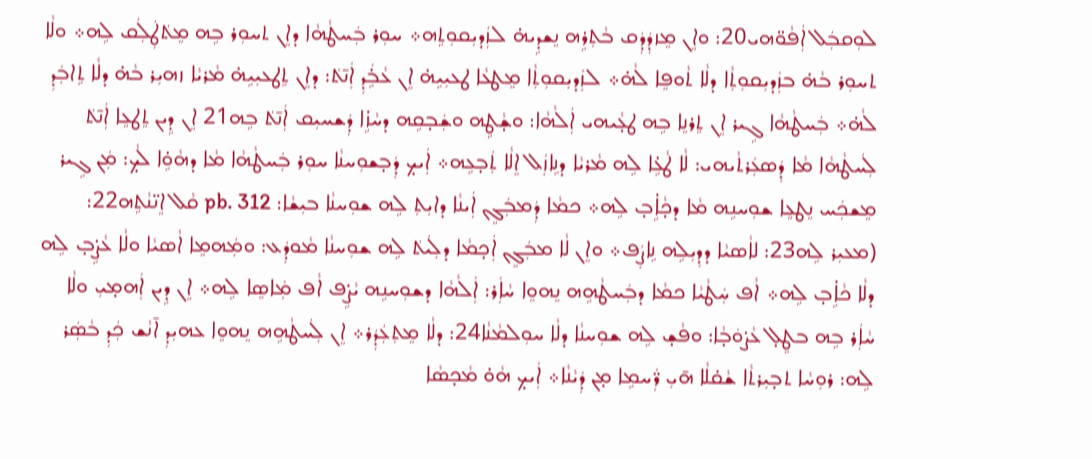ܠܘܼܩܒܲܠ ܐܲܦܵܘ̈ܗܝ20: ܘܐܸܢ ܡܸܙܕܲܕܲܩ ܒܵܬܼܪܹܗ ܢܸܫܕܹܝܗ̇ ܠܙܲܕܝܼܩܘܼܬܹܗ܀ ܚܘܼܪ ܒܲܚܛܵܗܵܐ ܕܐܸܢ ܬܚܘܼܪ ܒܹܗ ܡܸܬ݁ܛܲܠܲܩ ܠܹܗ܀ ܘܠܵܐ ܬܚܘܼܪ ܒܵܗ̇ ܒܙܲܕܝܼܩܘܼܬܼܵܐ ܕܠܵܐ ܬܵܘܦܸܐ ܠܵܗ̇܀ ܠܙܲܕܝܼܩܘܼܬܼܵܐ ܡܸܛܥܵܐ ܛܥܝܼܝܹܗ̇ ܐܸܢ ܥܵܒܹ̇ܿܕܼ ܐܲܢ̄ܬ݁: ܕܐܸܢ ܬܸܛܥܝܼܝܹܗ̇ ܡܵܪܝܵܐ ܙܗܝܼܪ ܒܵܗ̇ ܕܠܵܐ ܬܹܐܒܲܕܼ ܠܵܗ̇܀ ܒܲܚܛܵܗܵܐ ܓܹܝܪ ܐܸܢ ܬܸܪܢܸܐ ܒܹܗ ܛܥ̣ܵܝܗܝ ܐܲܠܵܗܵܐ: ܘܫ̣ܵܛܹܗ ܘܫܲܒ̣ܩܹܗ ܕܚܵܙܹ̇ܐ ܕܲܫܚܝܼܩ ܐܲܢ̄ܬ݁ ܒܹܗ21 ܐܸܢ ܕܹܝܢ ܬܸܛܥܸܐ ܐܲܢ̄ܬ݁ ܠܲܚܛܵܗܵܐ ܡܵܐ ܕܲܣܥܲܪܬܵܝܗܝ: ܠܵܐ ܛܵܥܹ̇ܐ ܠܹܗ ܡܵܪܝܵܐ ܕܢܹܐܙܲܠ ܐܸܠܵܐ ܬܲܒ̣ܥܹܗ܀ ܐܲܝܟ̣ ܕܲܒ̣ܫܘܼܚܢܵܐ ܚܘܼܪ ܒܲܚܛܵܗܵܐ ܡܵܐ ܕܗܵܘܹ̇ܐ ܠܵܟ̣: ܡܲܢ ܓܹܝܪ ܡܸܫܟܲܚ ܢܸܛܥܸܐ ܫܘܼܚܢܹܗ ܡܵܐ ܕܟ̣ܵܐܹ̇ܒ̣ ܠܹܗ܀ ܟܡܵܐ ܕܲܡܒܲܓܸܢ ܐܲܝܢܵܐ ܕܐܝܼܬܼ ܠܹܗ ܫܘܼܚܢܵܐ ܒܝܼܫܵܐ: pb. 312 ܩܵܠ ܐܸܢ̈ܢܵܬܹܗ22: (ܡܥܝܼܪ ܠܹܗ23: ܠܐܵܣܝܵܐ ܕܕܼܝܼܠܹܗ ܢܹܐܨܲܦ܀ ܘܐܸܢ ܠܵܐ ܡܒܲܓܸܢ ܐܲܟ̣ܡܵܐ ܕܠܲܝܬ݁ ܠܹܗ ܫܘܼܚܢܵܐ ܡܵܘܕܲܥ: ܘܡܲܗܡܸܐ ܐܵܣܝܵܐ ܘܠܵܐ ܥܵܨܹ̇ܒ̣ ܠܹܗ ܕܠܵܐ ܟܵܐܹ̇ܒ̣ ܠܹܗ܀ ܐܵܦ ܚܲܛܵܝܵܐ ܟܡܵܐ ܕܒܲܚܛܵܗܹܗ ܢܸܗܘܸܐ ܚܵܐܲܪ: ܐܲܠܵܗܵܐ ܕܫܘܼܚܢܹܗ ܝܵܨܹ̇ܦ ܐܵܦ ܡܲܐܣܸܐ ܠܹܗ܀ ܐܸܢ ܕܹܝܢ ܐܲܗܡ̣ܝܼ ܘܠܵܐ ܚܵܐܲܪ ܒܹܗ ܒܛܸܠ̣ ܥܵܨ̇ܘܿܒ̣ܵܐ: ܘܦܵܫ̣ ܠܹܗ ܫܘܼܚܢܵܐ ܕܠܵܐ ܚܘܼܠܡܵܢܵܐ24: ܕܠܵܐ ܡܸܬܼܥܲܕܲܪ܀ ܐܸܢ ܠܲܚܛܵܗܹܗ ܢܸܗܘܸܐ ܥܗܝܼܕܼ ܐ̄ܢܵܫ ܟܲܕܼ ܒܵܣܲܪ ܠܹܗ: ܪܘܼܚܵܐ ܬܒ̣ܝܼܪܬܵܐ ܫܵܩ̇ܠܵܐ ܗ̄ܝܼ ܪ̈ܲܚܡܹܐ ܡ̣ܢ ܕܲܝܵܢܵܐ܀ ܐܲܝܟ̣ ܗܵܘ̇ ܡܵܟ̣ܣܵܐ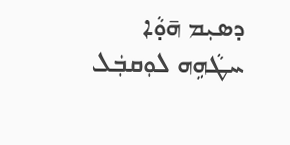ܕܣܝܼܡ ܗ̄ܘ̣ܵܐ ܚܛܵܗܹܗ ܠܘܼܩܒܲܠ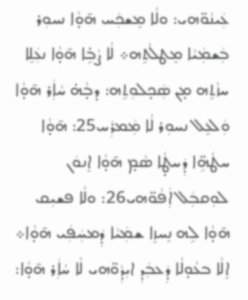ܥܲܝܢܵܘ̈ܗܝ: ܘܠܵܐ ܡܸܫܟܲܚ ܗ̄ܘ̣ܵܐ ܢܚܘܼܪ ܒܲܫܡܲܝܵܐ ܡܸܛܠܵܬܹܗ܀ ܠܵܐ ܨܵܒܹ̇ܐ ܗ̄ܘ̣ܵܐ ܢܥܲܠܸܐ ܚܙܵܬܹܗ ܡ̣ܢ ܣܲܟ̣ܠܘܼܬܹܗ: ܕܒ̣ܵܗ̇ ܚܵܐܲܪ ܗ̄ܘ̣ܵܐ ܘܲܠܥܸܠ ܢܚܘܼܪ ܠܵܐ ܡܲܡܪܲܚ25: ܗ̄ܘ̣ܵܐ ܚܛܵܗܹ̈ܐ ܕܲܚܛ̣ܵܐ ܣܵܡ̣ ܗ̄ܘ̣ܵܐ ܐܸܢܘܿܢ ܠܘܼܩܒܲܠ ܐܲܦܵܘ̈ܗܝ26: ܘܠܵܐ ܦܫܝܼܩ ܗ̄ܘ̣ܵܐ ܠܹܗ ܢܸܚܙܸܐ ܫܡܲܝܵܐ ܕܲܡܚܲܦܲܝ ܗ̄ܘ̣ܵܐ܀ ܐܸܠܵܐ ܒܥܵܘ̣ܠܵܐ ܕܲܥܒܲܕܼ ܐܝܼܕܼܵܘ̈ܗܝ ܠܵܐ ܚܵܐܲܪ ܗ̄ܘ̣ܵܐ: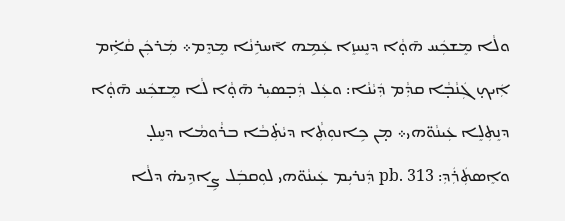ܘܠܵܐ ܡܸܫܟܲܚ ܗ̄ܘ̣ܵܐ ܕܢܸܚܙܸܐ ܥܲܡܹܗ ܐ̄ܚܪܹܢܵܐ ܡܸܕܸܡ܀ ܡܲܪܟܲܢ ܩܵܐܹ̇ܡ ܐܲܝܟ̣ ܓܲܢܵܒ̣ܵܐ ܩܕܼܵܡ ܕܲܝܵܢܵܐ: ܘܥܲܠ ܕܲܒ̣ܣܝܼܪ ܗ̄ܘ̣ܵܐ ܠܵܐ ܡܸܫܟܲܚ ܗ̄ܘ̣ܵܐ ܕܢܸܬܼܠܸܐ ܥܲܝܢܵܘ̈ܗܝ܀ ܡ̣ܢ ܟܹܐܢܘܼܬܼܵܐ ܕܝܵܬܼ̇ܒܵܐ ܒܪܵܘܡܵܐ ܕܚܸܠ̣ ܘܐܸܣܬܲܪܲܕܼ: pb. 313 ܕܲܢܪܝܼܡ ܥܲܝܢܵܘ̈ܗܝ ܠܘܼܩܒܲܠ ܨܹܐܕܹܝܗ̇ ܕܠܵܐ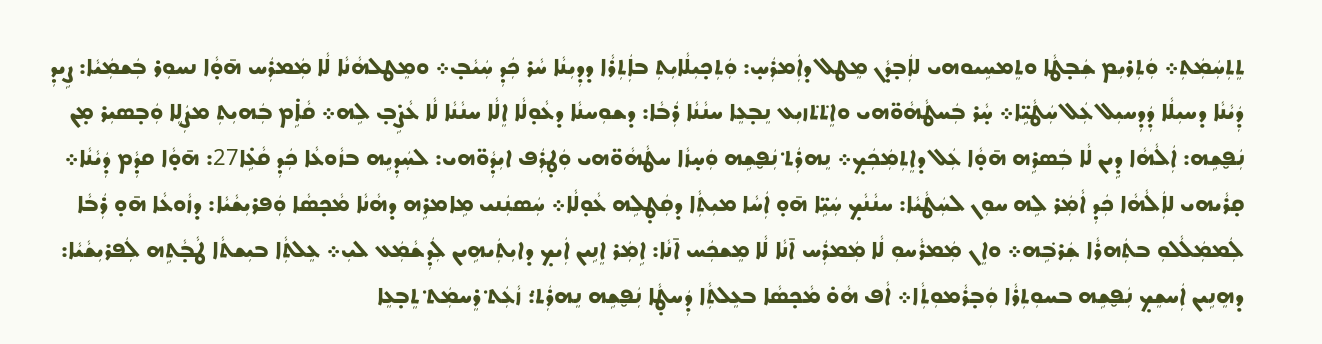ܬܸܬܼܚܲܡܲܬܼ܀ ܘܲܬܼܪܝܼܡ ܫܲܒ̣ܛܵܐ ܘܬܸܡܚܹܝܘܗܝ ܠܐܲܒ̣ܕܵܢ ܡܸܛܠ ܕܐܲܡܪܲܚ̣: ܘܲܬܼܟ̣ܝܼܠܵܐܝܼܬܼ ܒܐܲܬܼܪܵܐ ܕܕܼܝܼܢܵܐ ܚܵܪ ܟܲܕܼ ܚܲܝܵܒ̣܀ ܘܡܸܛܠܗܵܢܵܐ ܠܵܐ ܡܲܡܪܲܚ ܗ̄ܘ̣ܵܐ ܢܚܘܼܪ ܒܲܫܡܲܝܵܐ: ܨܹܝܕܼ ܕܲܝܵܢܵܐ ܕܚܝܼܠܵܐ ܕܲܕܼܚܝܼܠ ܥܲܠ ܚܲܛܵܝܹ̈ܐ܀ ܚ̣ܵܪ ܒܲܚܛܵܗܵܘ̈ܗܝ ܘܐܸܬ݁ܬ݁ܙܝܼܥ ܢܸܒ̣ܥܸܐ ܚܢܵܢܵܐ ܪܲܒܵܐ: ܕܫܘܼܚܢܵܐ ܕܥܵܘ̣ܠܵܐ ܐܸܠܵܐ ܚܢܵܢܵܐ ܠܵܐ ܥܵܨܹ̇ܒ̣ ܠܹܗ܀ ܩܵܐܹ̇ܡ ܒܲܗܝܼܬܼ ܡܨܲܠܸܐ ܘܲܒ̣ܣܝܼܪ ܡ̣ܢ ܢܲܦ̮ܫܹܗ: ܐܲܠܵܗܵܐ ܕܹܝܢ ܠܵܐ ܒܲܣܪܹܗ ܗ̄ܘ̣ܵܐ ܥܲܠ ܕܐܸܬܼܡܲܟܲܟ̣܀ ܢܸܗܪܲܬ݀ ܢܲܦ̮ܫܹܗ ܘܲܚ̣ܙܵܐ ܚܛܵܗܵܘ̈ܗܝ ܘܲܛ̣ܪܲܦ ܐܝܼܕܼܵܘ̈ܗܝ: ܠܚܲܕܼܝܹܗ ܒܙܵܘܥܵܐ ܟܲܕܼ ܩܵܥܹ̇ܐ27: ܗ̄ܘ̣ܵܐ ܩܕܼܵܡ ܕܲܝܵܢܵܐ܀ ܩ̣ܪܵܝܗܝ ܠܐܲܠܵܗܵܐ ܟܲܕܼ ܐܵܡܲܪ ܠܹܗ ܚܘܼܢ ܠܚܲܛܵܝܵܐ: ܚܢܵܢܵܟ̣ ܚܲܝܹ̈ܐ ܗ̄ܘ̣ ܐܲܚܵܐ ܡܝܼܬܼܵܐ ܕܩܲܛ̣ܠܹܗ ܥܵܘ̣ܠܵܐ܀ ܚܲܣܢܲܢܝ ܡܹܐܡܪܹܗ ܕܗܵܢܵܐ ܡܵܟ̣ܣܵܐ ܘܲܦܪܝܼܫܵܝܵܐ: ܕܙܵܘܥܵܐ ܗ̄ܘ̣ ܪܲܒܵܐ ܠܲܡܡܲܠܵܠܘܼ ܒܬܲܗܪܵܐ ܫܲܪܒܹ݁ܗ܀ ܘܐܸܢ ܡܲܡܪܵܚܘܼ ܠܵܐ ܡܲܡܪܲܚ ܐ̄ܢܵܐ ܠܵܐ ܡܸܫܟܲܚ ܐ̄ܢܵܐ: ܐܹܡܲܪ ܐܸܢܹܝܢ ܐܲܝܟ̣ ܕܐܝܼܬܲܝܗܹܝܢ ܠܲܕܼܫܵܡܲܥ ܠܝܼ܀ ܥܸܠܬܼܵܐ ܒܝܼܫܬܵܐ ܛܵܒ̣ܵܬܹܗ ܠܲܦܪܝܼܫܵܝܵܐ: ܕܗܸܢܹܝܢ ܐܲܚܫܸܟ̣ ܢܲܦ̮ܫܹܗ ܒܚܘܼܬܼܪܵܐ ܘܲܒ̣ܪܵܡܘܼܬܼܵܐ܀ ܐܵܦ ܗܵܘ̇ ܡܵܟ̣ܣܵܐ ܒܥܸܠܬܼܵܐ ܕܲܚܛ̣ܵܐ ܢܲܦ̮ܫܹܗ ܢܸܗܪܲܬ݀: ܙܵܥܲܬ݀ ܪܸܚܡܲܬ݀ ܬܸܒ̣ܥܸܐ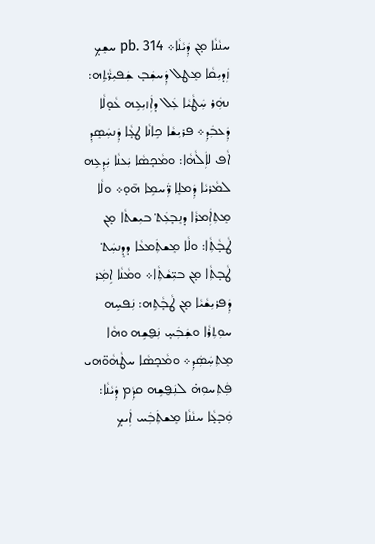ܚܢܵܢܵܐ ܡ̣ܢ ܕܲܝܵܢܵܐ܀ pb. 314 ܚܫܸܟ̣ ܙܲܕܝܼܩܵܐ ܡܸܛܠ ܕܲܚܫܲܒ̣ ܫܲܦܝܼܪ̈ܵܬܹܗ: ܢܗܲܪ ܚܲܛܵܝܵܐ ܥܲܠ ܕܐܲܙܝܼܥܹܗ ܥܵܘ̣ܠܵܐ ܕܲܥܒܲܕܼ܀ ܦܪܝܼܫܵܐ ܟܹܐܢܵܐ ܛܥ̣ܵܐ ܕܲܢܚܲܣܸܕܼ ܐܵܦ ܠܐܲܠܵܗܵܐ: ܘܡܵܟ̣ܣܵܐ ܝܲܥܢܵܐ ܝܲܕܼܥܹܗ ܠܡܵܪܝܵܐ ܕܲܡܠܸܐ ܪ̈ܲܚܡܹܐ ܗ̄ܘ̣܀ ܘܠܵܐ ܡܸܬܼܐܲܡܪܵܐ ܕܢܸܒ̣ܥܲܬ݀ ܒܝܼܫܬܵܐ ܡ̣ܢ ܛܵܒ̣ܵܬܼܵܐ: ܘܠܵܐ ܡܸܫܬܲܡܥܵܐ ܕܕܸܢܚܲܬ݀ ܛܵܒ̣ܬܼܵܐ ܡ̣ܢ ܒܝܼ̈ܫܵܬܼܵܐ܀ ܘܡܵܢܵܐ ܐܹܡܲܪ ܕܲܦܪܝܼܫܵܝܵܐ ܡ̣ܢ ܛܵܒ̣ܵܬܹܗ: ܢܲܦܚܹܗ ܚܘܼܬܼܪܵܐ ܘܫܲܒܲܚ̣ ܢܲܦ̮ܫܹܗ ܘܗܵܐ ܡܸܬܼܚܲܣܲܕܼ܀ ܘܡܵܟ̣ܣܵܐ ܚܛܵܗܵܘ̈ܗܝ ܦܲܬܼܚܘܼܗ̇ ܠܢܲܦ̮ܫܹܗ ܩܕܼܵܡ ܕܲܝܵܢܵܐ: ܘܲܒ̣ܥ̣ܵܐ ܚܢܵܢܵܐ ܡܸܫܬܲܒܲܚ ܐܲܝܟ̣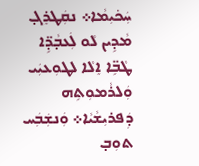ܚܲܟ݁ܝܼܡܵܐ܀ ܢܩܲܛܪܸܓ̣ ܡܵܕܹܝܢ ܠܵܘ ܠܲܥܒ̣ܵܕܹ̈ܐ ܛܵܒܹ̈ܐ ܐܸܠܵܐ ܠܛܘܼܥܝܲܝ ܘܲܠܪܵܡܘܼܬܹܗ ܕܲܦܪܝܼܫܵܝܵܐ܀ ܘܲܢܫܲܒܲܚ ܬܘܼܒ̣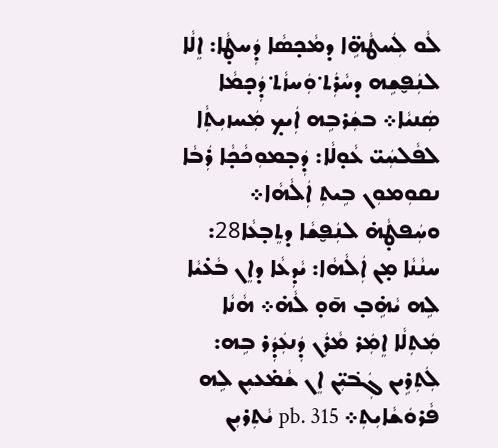ܠܵܘ ܠܲܚܛܵܗܹ̈ܐ ܕܡܵܟ̣ܣܵܐ ܕܲܚܛ̣ܵܐ: ܐܸܠܵܐ ܠܢܲܦ̮ܫܹܗ ܕܚܵܪܲܬ݀ ܘܲܚܙܵܬ݀ ܕܲܟ̣ܡܵܐ ܣܲܢܝܵܐ܀ ܒܫܲܪܒܹܗ ܐܲܝܟ̣ ܡܲܚܙܝܼܬܼܵܐ ܠܦܵܠܚܲܝ̈ ܥܵܘ̣ܠܵܐ: ܕܲܒ̣ܡܘܼܟܵܟ̣ܵܐ ܪܲܒܵܐ ܢܩܘܼܡܘܼܢ ܒܹܝܬܼ ܐܲܠܵܗܵܐ܀ ܘܚܲܦܛ̣ܵܗ̇ ܠܢܲܦ̮ܫܵܐ ܕܬܸܒ̣ܥܵܐ28: ܚܢܵܢܵܐ ܡ̣ܢ ܐܲܠܵܗܵܐ: ܝܵܕܼܥܵܐ ܕܐܸܢ ܒܵܥ̇ܝܵܐ ܠܹܗ ܝܵܗܹ̇ܒ̣ ܗ̄ܘ̣ ܠܵܗ̇܀ ܗܵܢܵܐ ܡܲܬܼܠܵܐ ܐܸܡܲܪ ܡܵܪܲܢ ܕܲܢܥܲܕܲܪ ܒܹܗ: ܠܲܬܼܪܹܝܢ ܓܲܒ݁ܝܼ̈ܢ ܐܸܢ ܫܵܡ̇ܥܝܼܢ ܠܹܗ ܦܵܪܘܿܫܵܐܝܼܬܼ܀ pb. 315 ܝܵܬܼܪܝܼܢ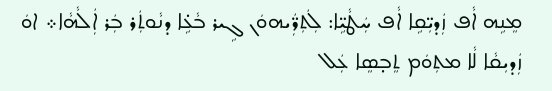ܡܸܢܹܗ ܐܵܦ ܙܲܕܝܼ̈ܩܹܐ ܐܵܦ ܚܲܛܵܝܹ̈ܐ: ܠܲܬܼܪ̈ܲܝܗܘܿܢ ܓܹܝܪ ܒܵܥܹ̇ܐ ܕܢܵܘܬܲܪ ܒܲܪ ܐܲܠܵܗܵܐ܀ ܐܘܿ ܙܲܕܝܼܩܵܐ ܠܵܐ ܡܬܼܘܿܡ ܬܸܒ̣ܣܸܐ ܥܲܠ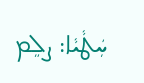ܚܲܛܵܝܵܐ: ܨܠܸܡ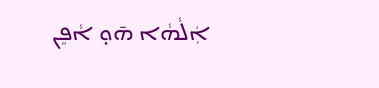ܐܲܠܵܗܵܐ ܗ̄ܘ̣ ܐܵܦܸܢ